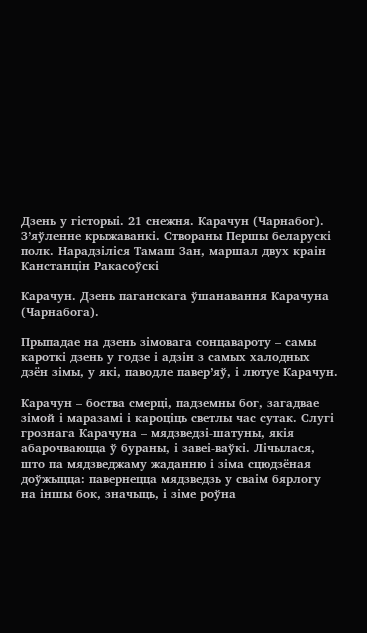Дзень у гісторыі. 21 снежня. Карачун (Чарнабог). З’яўленне крыжаванкі. Створаны Першы беларускі полк. Нарадзіліся Тамаш Зан, маршал двух краін Канстанцін Ракасоўскі

Карачун. Дзень паганскага ўшанавання Карачуна (Чарнабога).

Прыпадае на дзень зімовага сонцавароту – самы кароткі дзень у годзе і адзін з самых халодных дзён зімы, у які, паводле павер’яў, і лютуе Карачун.

Карачун – боства смерці, падземны бог, загадвае зімой і маразамі і кароціць светлы час сутак. Слугі грознага Карачуна – мядзведзі-шатуны, якія абарочваюцца ў бураны, і завеі-ваўкі. Лічылася, што па мядзведжаму жаданню і зіма сцюдзёная доўжыцца: павернецца мядзведзь у сваім бярлогу на іншы бок, значыць, і зіме роўна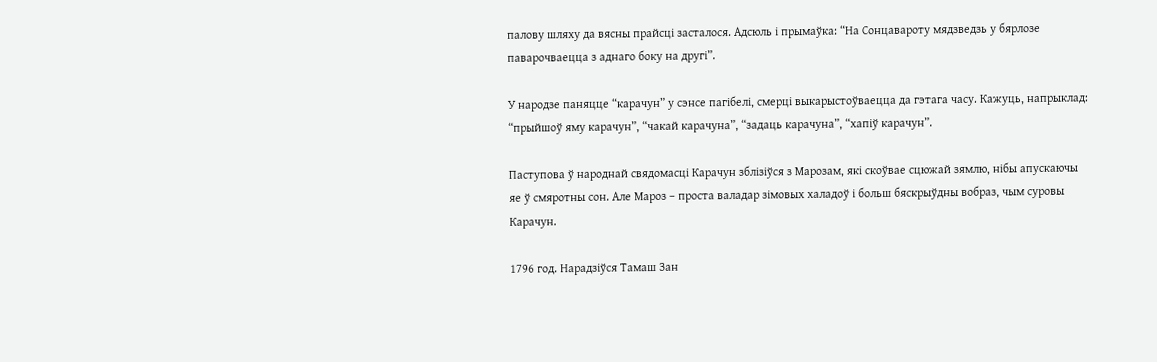палову шляху да вясны прайсці засталося. Адсюль і прымаўка: “На Сонцавароту мядзведзь у бярлозе паварочваецца з аднаго боку на другі”.

У народзе паняцце “карачун” у сэнсе пагібелі, смерці выкарыстоўваецца да гэтага часу. Кажуць, напрыклад: “прыйшоў яму карачун”, “чакай карачуна”, “задаць карачуна”, “хапіў карачун”.

Паступова ў народнай свядомасці Карачун зблізіўся з Марозам, які скоўвае сцюжай зямлю, нібы апускаючы яе ў смяротны сон. Але Мароз – проста валадар зімовых халадоў і больш бяскрыўдны вобраз, чым суровы Карачун.

1796 год. Нарадзіўся Тамаш Зан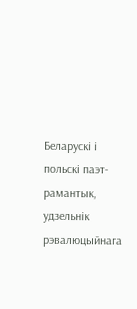Беларускі і польскі паэт-рамантык, удзельнік рэвалюцыйнага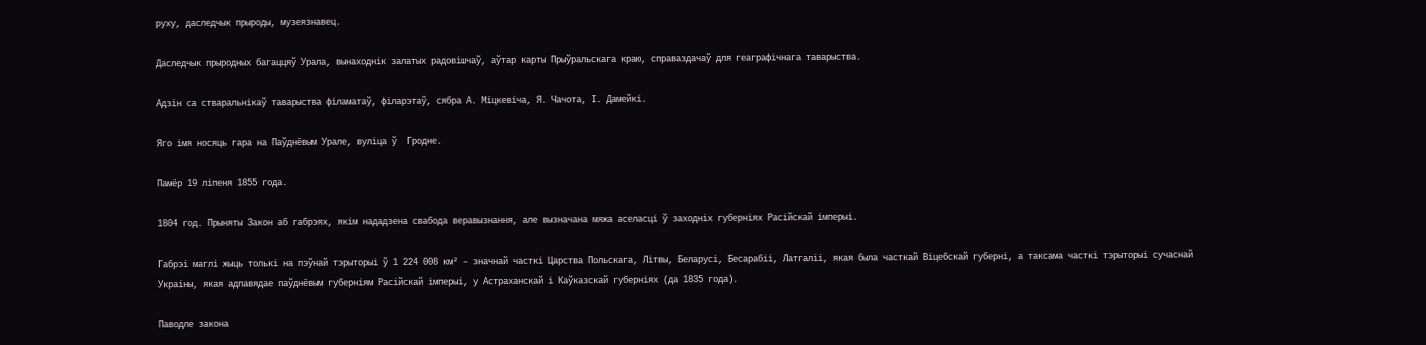руху, даследчык прыроды, музеязнавец.

Даследчык прыродных багаццяў Урала, вынаходнік залатых радовішчаў, аўтар карты Прыўральскага краю, справаздачаў для геаграфічнага таварыства.

Адзін са стваральнікаў таварыства філаматаў, філарэтаў, сябра А. Міцкевіча, Я. Чачота, І. Дамейкі.

Яго імя носяць гара на Паўднёвым Урале, вуліца ў  Гродне.

Памёр 19 ліпеня 1855 года.

1804 год. Прыняты Закон аб габрэях, якім нададзена свабода веравызнання, але вызначана мяжа аселасці ў заходніх губерніях Расійскай імперыі.

Габрэі маглі жыць толькі на пэўнай тэрыторыі ў 1 224 008 км² – значнай часткі Царства Польскага, Літвы, Беларусі, Бесарабіі, Латгаліі, якая была часткай Віцебскай губерні, а таксама часткі тэрыторыі сучаснай Украіны, якая адпавядае паўднёвым губерніям Расійскай імперыі, у Астраханскай і Каўказскай губерніях (да 1835 года).

Паводле закона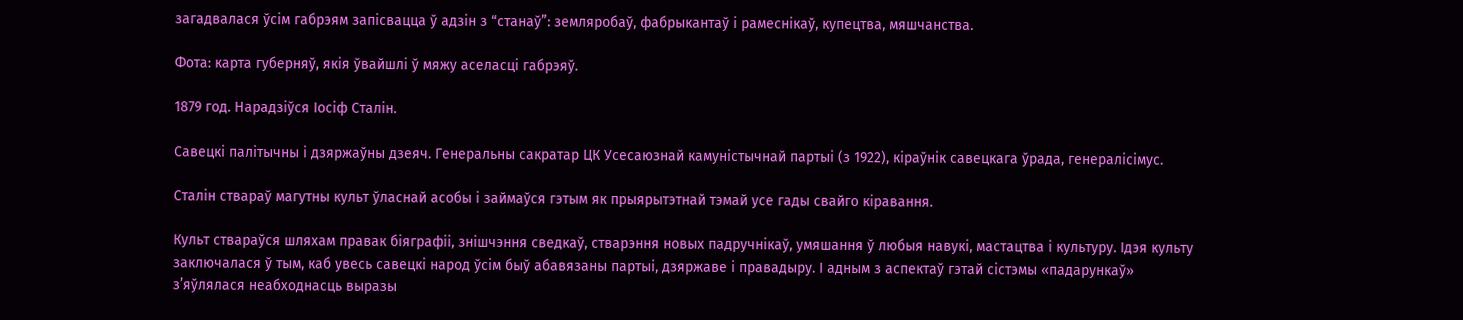загадвалася ўсім габрэям запісвацца ў адзін з “станаў”: земляробаў, фабрыкантаў і рамеснікаў, купецтва, мяшчанства.

Фота: карта губерняў, якія ўвайшлі ў мяжу аселасці габрэяў.

1879 год. Нарадзіўся Іосіф Сталін.

Савецкі палітычны і дзяржаўны дзеяч. Генеральны сакратар ЦК Усесаюзнай камуністычнай партыі (з 1922), кіраўнік савецкага ўрада, генералісімус.

Сталін ствараў магутны культ ўласнай асобы і займаўся гэтым як прыярытэтнай тэмай усе гады свайго кіравання.

Культ ствараўся шляхам правак біяграфіі, знішчэння сведкаў, стварэння новых падручнікаў, умяшання ў любыя навукі, мастацтва і культуру. Ідэя культу заключалася ў тым, каб увесь савецкі народ ўсім быў абавязаны партыі, дзяржаве і правадыру. І адным з аспектаў гэтай сістэмы «падарункаў» з’яўлялася неабходнасць выразы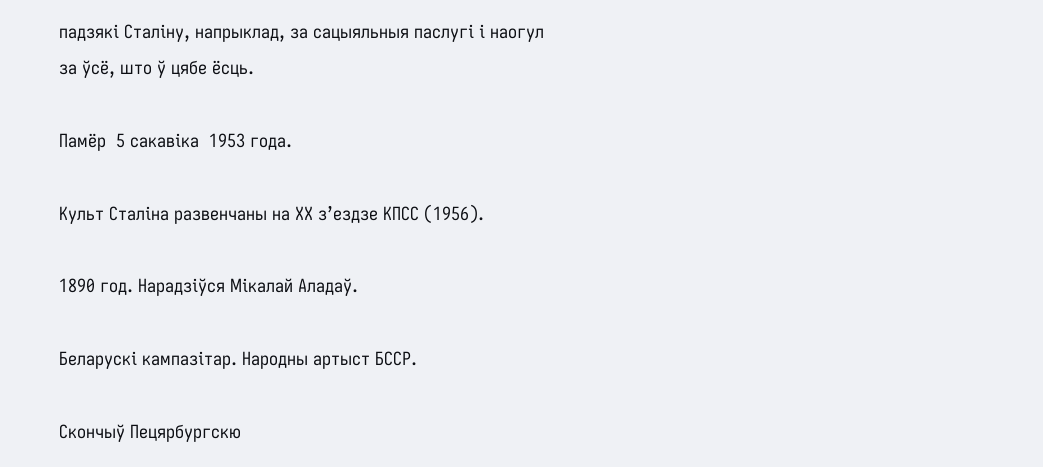падзякі Сталіну, напрыклад, за сацыяльныя паслугі і наогул за ўсё, што ў цябе ёсць.

Памёр  5 сакавіка  1953 года.

Культ Сталіна развенчаны на ХХ з’ездзе КПСС (1956).

1890 год. Нарадзіўся Мікалай Аладаў.

Беларускі кампазітар. Народны артыст БССР.

Скончыў Пецярбургскю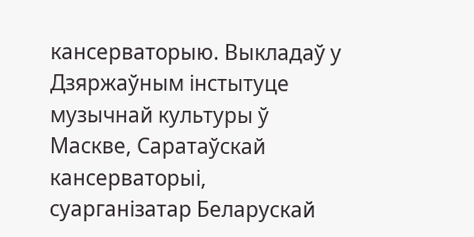кансерваторыю. Выкладаў у Дзяржаўным інстытуце музычнай культуры ў Маскве, Саратаўскай кансерваторыі, суарганізатар Беларускай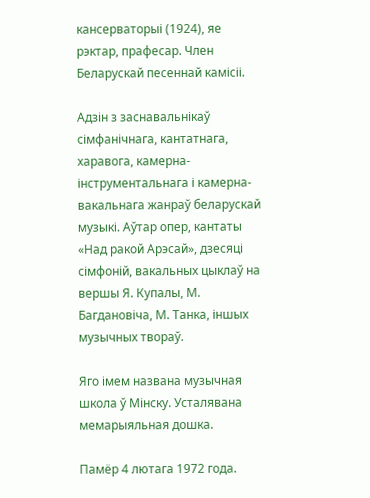кансерваторыі (1924), яе рэктар, прафесар. Член Беларускай песеннай камісіі.

Адзін з заснавальнікаў сімфанічнага, кантатнага, харавога, камерна-інструментальнага і камерна-вакальнага жанраў беларускай музыкі. Аўтар опер, кантаты «Над ракой Арэсай», дзесяці сімфоній, вакальных цыклаў на вершы Я. Купалы, М. Багдановіча, М. Танка, іншых музычных твораў.

Яго імем названа музычная школа ў Мінску. Усталявана мемарыяльная дошка.

Памёр 4 лютага 1972 года.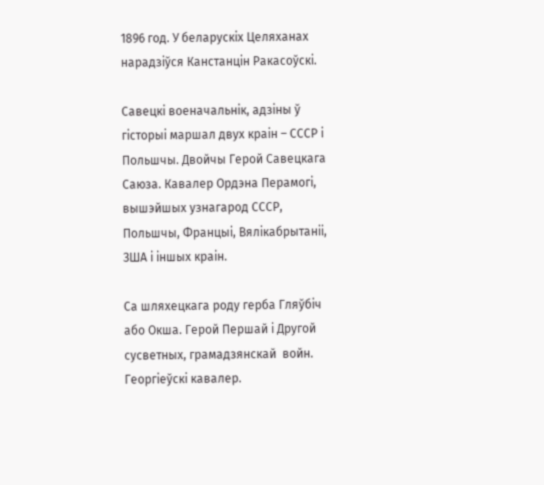1896 год. У беларускіх Целяханах нарадзіўся Канстанцін Ракасоўскі.

Савецкі военачальнік, адзіны ў гісторыі маршал двух краін – СССР і Польшчы. Двойчы Герой Савецкага Саюза. Кавалер Ордэна Перамогі, вышэйшых узнагарод СССР, Польшчы, Францыі, Вялікабрытаніі, ЗША і іншых краін.

Са шляхецкага роду герба Гляўбіч або Окша. Герой Першай і Другой сусветных, грамадзянскай  войн. Георгіеўскі кавалер.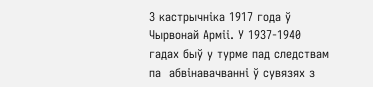З кастрычніка 1917 года ў Чырвонай Арміі. У 1937-1940 гадах быў у турме пад следствам па  абвінавачванні ў сувязях з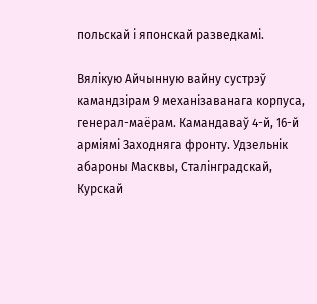польскай і японскай разведкамі.

Вялікую Айчынную вайну сустрэў камандзірам 9 механізаванага корпуса, генерал-маёрам. Камандаваў 4-й, 16-й  арміямі Заходняга фронту. Удзельнік абароны Масквы, Сталінградскай, Курскай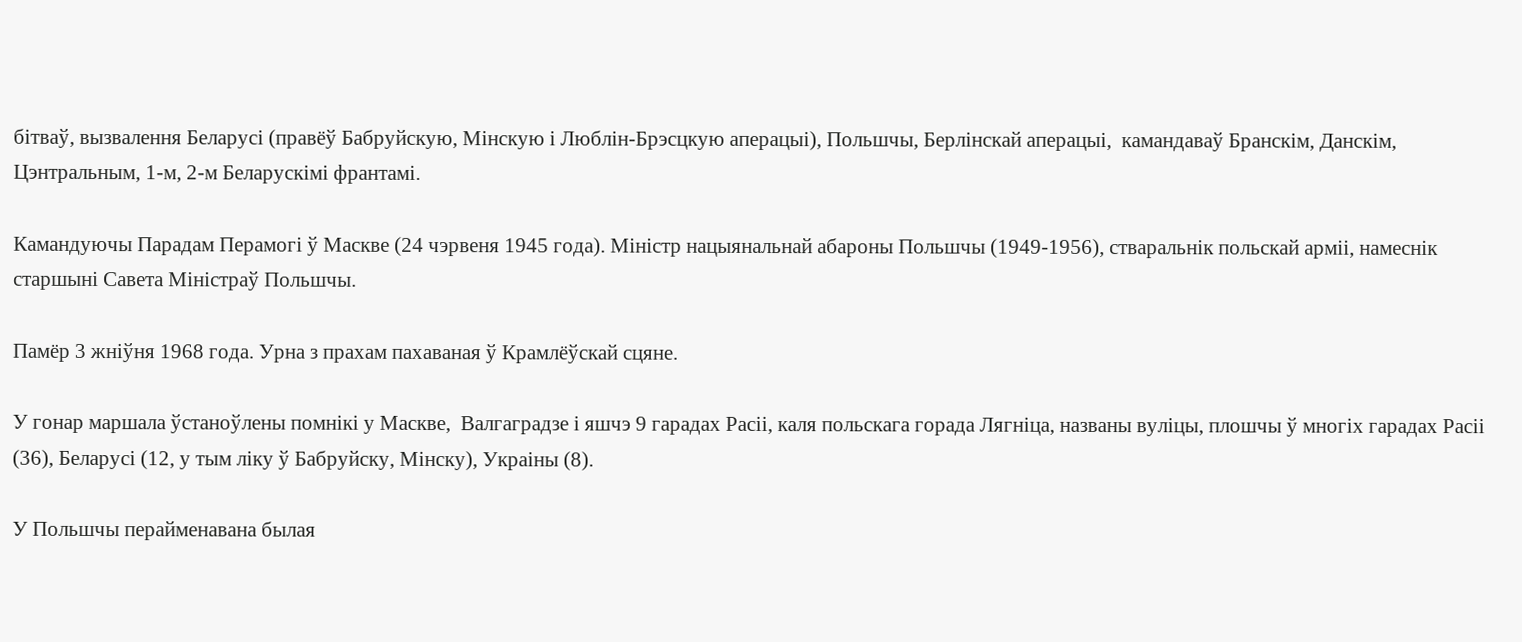бітваў, вызвалення Беларусі (правёў Бабруйскую, Мінскую і Люблін-Брэсцкую аперацыі), Польшчы, Берлінскай аперацыі,  камандаваў Бранскім, Данскім, Цэнтральным, 1-м, 2-м Беларускімі франтамі.

Камандуючы Парадам Перамогі ў Маскве (24 чэрвеня 1945 года). Міністр нацыянальнай абароны Польшчы (1949-1956), стваральнік польскай арміі, намеснік старшыні Савета Міністраў Польшчы.

Памёр 3 жніўня 1968 года. Урна з прахам пахаваная ў Крамлёўскай сцяне.

У гонар маршала ўстаноўлены помнікі у Маскве,  Валгаградзе і яшчэ 9 гарадах Расіі, каля польскага горада Лягніца, названы вуліцы, плошчы ў многіх гарадах Расіі (36), Беларусі (12, у тым ліку ў Бабруйску, Мінску), Украіны (8).

У Польшчы перайменавана былая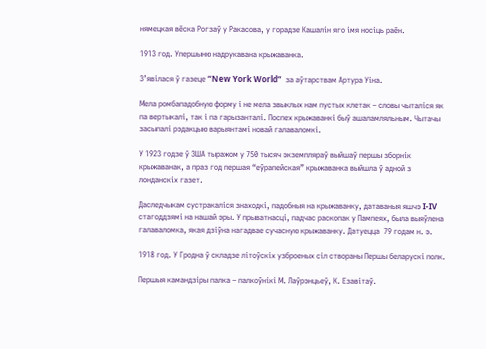нямецкая вёска Рогзаў у Ракасова, у горадзе Кашалін яго імя носіць раён.

1913 год. Упершыню надрукавана крыжаванка.

З’явілася ў газеце “New York World”  за аўтарствам Артура Уіна.

Мела ромбападобную форму і не мела звыклых нам пустых клетак – словы чыталіся як па вертыкалі, так і па гарызанталі. Поспех крыжаванкі быў ашаламляльным. Чытачы засыпалі рэдакцыю варыянтамі новай галаваломкі.

У 1923 годзе ў ЗША тыражом у 750 тысяч экземпляраў выйшаў першы зборнік крыжаванак, а праз год першая “еўрапейская” крыжаванка выйшла ў адной з лонданскіх газет.

Даследчыкам сустракаліся знаходкі, падобныя на крыжаванку, датаваныя яшчэ I-IV стагоддзямі на нашай эры. У прыватнасці, падчас раскопак у Пампеях, была выяўлена галаваломка, якая дзіўна нагадвае сучасную крыжаванку. Датуецца  79 годам н. э.

1918 год. У Гродна ў складзе літоўскіх узброеных сіл створаны Першы беларускі полк.

Першыя камандзіры палка – палкоўнікі М. Лаўрэнцьеў, К. Езавітаў.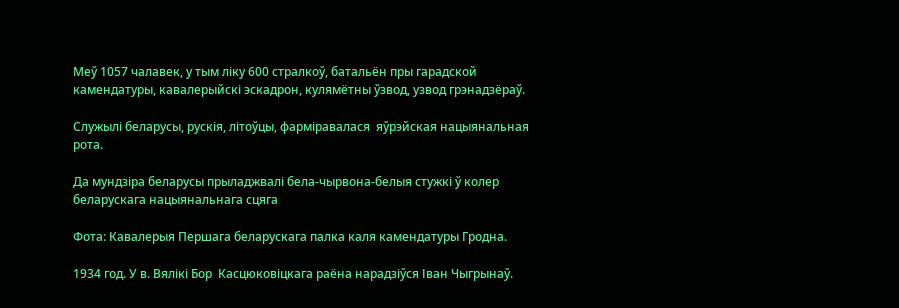Меў 1057 чалавек, у тым ліку 600 стралкоў, батальён пры гарадской камендатуры, кавалерыйскі эскадрон, кулямётны ўзвод, узвод грэнадзёраў.

Служылі беларусы, рускія, літоўцы, фарміравалася  яўрэйская нацыянальная рота.

Да мундзіра беларусы прыладжвалі бела-чырвона-белыя стужкі ў колер беларускага нацыянальнага сцяга

Фота: Кавалерыя Першага беларускага палка каля камендатуры Гродна.

1934 год. У в. Вялікі Бор  Касцюковіцкага раёна нарадзіўся Іван Чыгрынаў.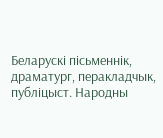Беларускі пісьменнік, драматург, перакладчык, публіцыст. Народны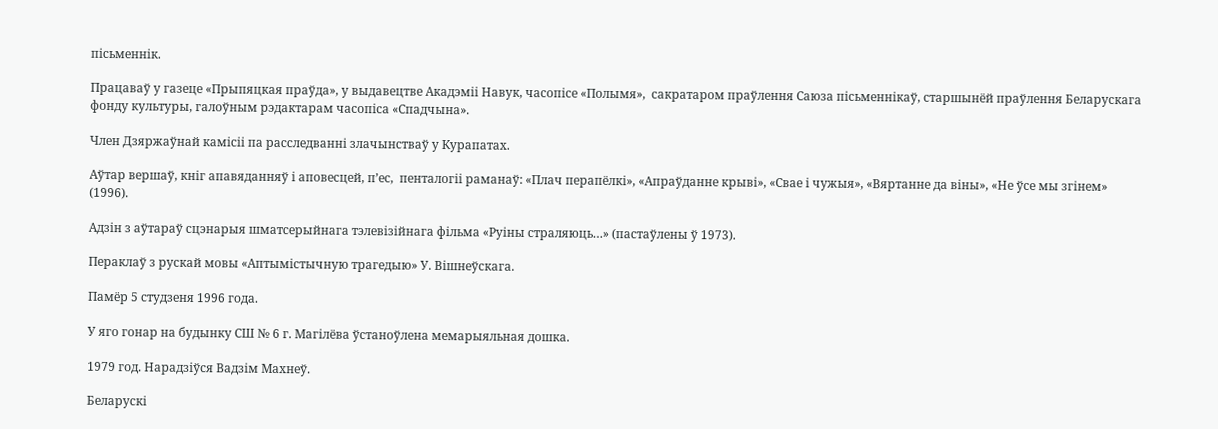пісьменнік.

Працаваў у газеце «Прыпяцкая праўда», у выдавецтве Акадэміі Навук, часопісе «Полымя»,  сакратаром праўлення Саюза пісьменнікаў, старшынёй праўлення Беларускага фонду культуры, галоўным рэдактарам часопіса «Спадчына».

Член Дзяржаўнай камісіі па расследванні злачынстваў у Курапатах.

Аўтар вершаў, кніг апавяданняў і аповесцей, п’ес,  пенталогіі раманаў: «Плач перапёлкі», «Апраўданне крыві», «Свае і чужыя», «Вяртанне да віны», «Не ўсе мы згінем» (1996).

Адзін з аўтараў сцэнарыя шматсерыйнага тэлевізійнага фільма «Руіны страляюць…» (пастаўлены ў 1973).

Пераклаў з рускай мовы «Аптымістычную трагедыю» У. Вішнеўскага.

Памёр 5 студзеня 1996 года.

У яго гонар на будынку СШ № 6 г. Магілёва ўстаноўлена мемарыяльная дошка.

1979 год. Нарадзіўся Вадзім Махнеў.

Беларускі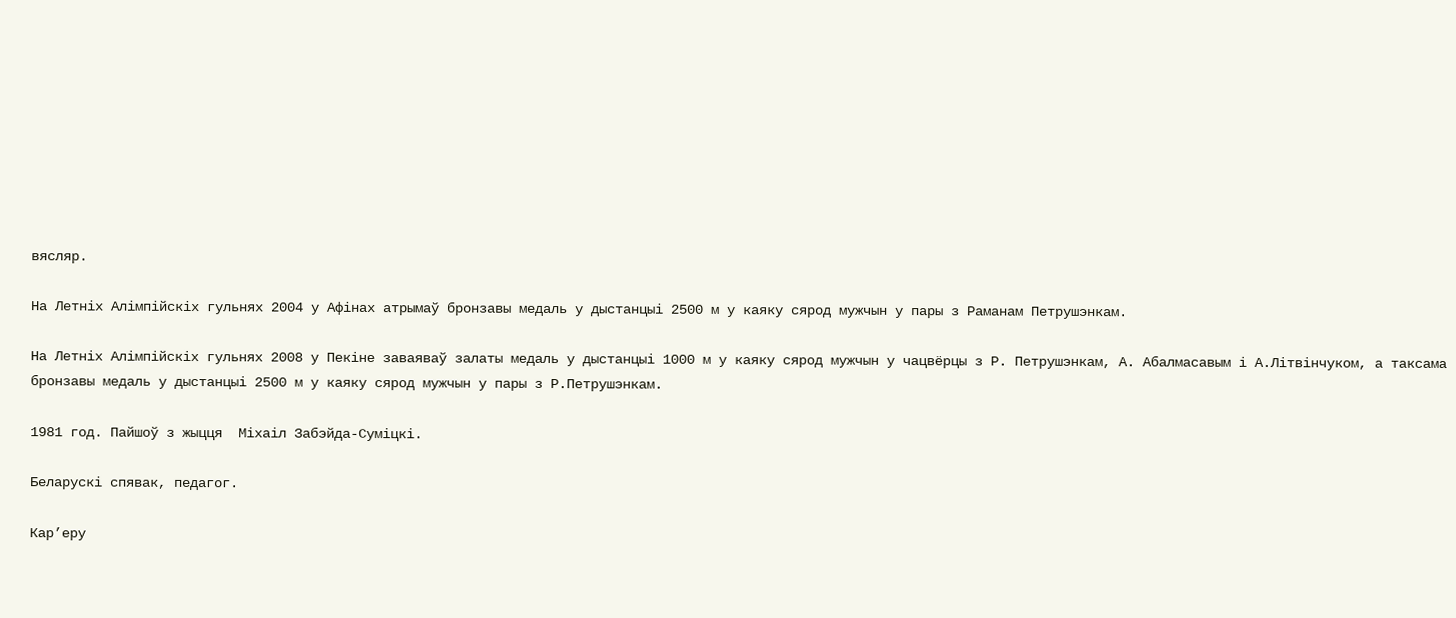вясляр.

На Летніх Алімпійскіх гульнях 2004 у Афінах атрымаў бронзавы медаль у дыстанцыі 2500 м у каяку сярод мужчын у пары з Раманам Петрушэнкам.

На Летніх Алімпійскіх гульнях 2008 у Пекіне заваяваў залаты медаль у дыстанцыі 1000 м у каяку сярод мужчын у чацвёрцы з Р. Петрушэнкам, А. Абалмасавым і А.Літвінчуком, а таксама бронзавы медаль у дыстанцыі 2500 м у каяку сярод мужчын у пары з Р.Петрушэнкам.

1981 год. Пайшоў з жыцця  Міхаіл Забэйда-Суміцкі.

Беларускі спявак, педагог.

Кар’еру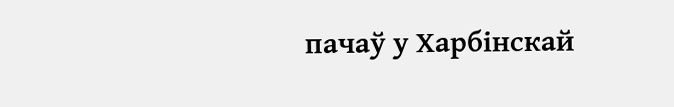пачаў у Харбінскай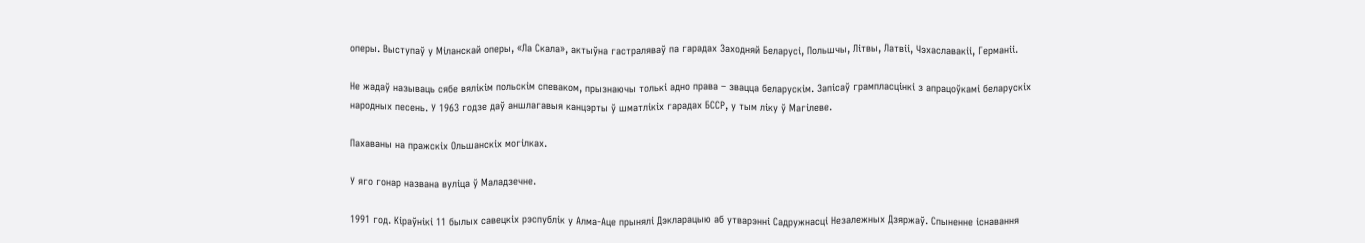оперы. Выступаў у Міланскай оперы, «Ла Скала», актыўна гастраляваў па гарадах Заходняй Беларусі, Польшчы, Літвы, Латвіі, Чэхаславакіі, Германіі.

Не жадаў называць сябе вялікім польскім спеваком, прызнаючы толькі адно права – звацца беларускім. Запісаў грампласцінкі з апрацоўкамі беларускіх народных песень. У 1963 годзе даў аншлагавыя канцэрты ў шматлікіх гарадах БССР, у тым ліку ў Магілеве.

Пахаваны на пражскіх Ольшанскіх могілках.

У яго гонар названа вуліца ў Маладзечне.

1991 год. Кіраўнікі 11 былых савецкіх рэспублік у Алма-Аце прынялі Дэкларацыю аб утварэнні Садружнасці Незалежных Дзяржаў. Спыненне існавання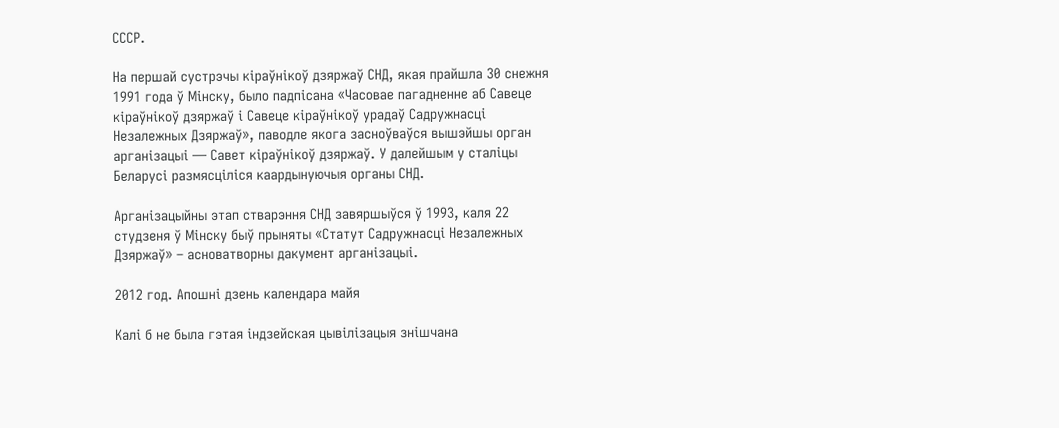СССР.

На першай сустрэчы кіраўнікоў дзяржаў СНД, якая прайшла 30 снежня 1991 года ў Мінску, было падпісана «Часовае пагадненне аб Савеце кіраўнікоў дзяржаў і Савеце кіраўнікоў урадаў Садружнасці Незалежных Дзяржаў», паводле якога засноўваўся вышэйшы орган арганізацыі — Савет кіраўнікоў дзяржаў. У далейшым у сталіцы Беларусі размясціліся каардынуючыя органы СНД.

Арганізацыйны этап стварэння СНД завяршыўся ў 1993, каля 22 студзеня ў Мінску быў прыняты «Статут Садружнасці Незалежных Дзяржаў» – асноватворны дакумент арганізацыі.

2012 год. Апошні дзень календара майя

Калі б не была гэтая індзейская цывілізацыя знішчана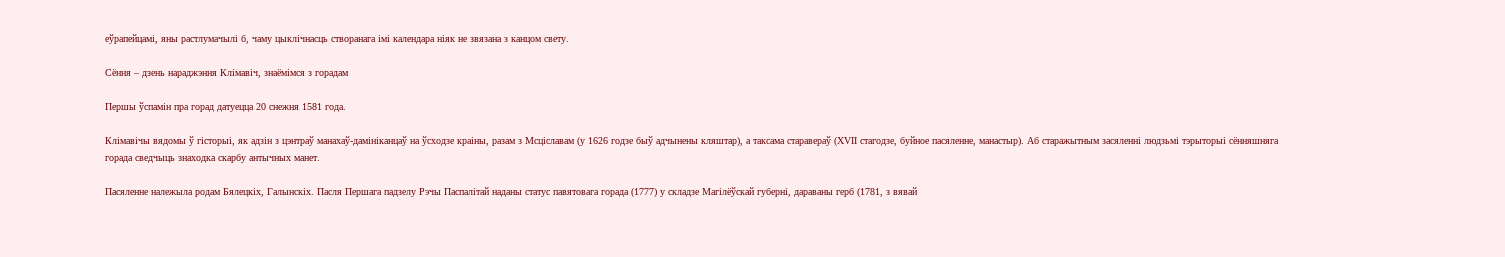еўрапейцамі, яны растлумачылі б, чаму цыклічнасць створанага імі календара ніяк не звязана з канцом свету.

Сёння – дзень нараджэння Клімавіч, знаёмімся з горадам

Першы ўспамін пра горад датуецца 20 снежня 1581 года.

Клімавічы вядомы ў гісторыі, як адзін з цэнтраў манахаў-дамініканцаў на ўсходзе краіны, разам з Мсціславам (у 1626 годзе быў адчынены кляштар), а таксама старавераў (ХVІІ стагодзе, буйное пасяленне, манастыр). Аб старажытным засяленні людзьмі тэрыторыі сённяшняга горада сведчыць знаходка скарбу антычных манет.

Пасяленне належыла родам Бялецкіх, Галынскіх. Пасля Першага падзелу Рэчы Паспалітай наданы статус павятовага горада (1777) у складзе Магілёўскай губерні, дараваны герб (1781, з вявай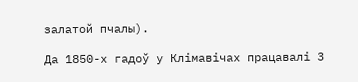залатой пчалы).

Да 1850-х гадоў у Клімавічах працавалі 3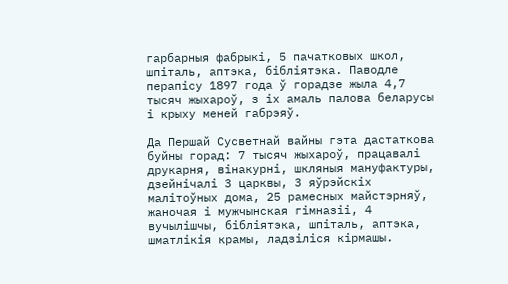гарбарныя фабрыкі, 5 пачатковых школ, шпіталь, аптэка, бібліятэка. Паводле перапісу 1897 года ў горадзе жыла 4,7 тысяч жыхароў, з іх амаль палова беларусы і крыху меней габрэяў.

Да Першай Сусветнай вайны гэта дастаткова буйны горад: 7 тысяч жыхароў, працавалі друкарня, вінакурні, шкляныя мануфактуры, дзейнічалі 3 царквы, 3 яўрэйскіх малітоўных дома, 25 рамесных майстэрняў, жаночая і мужчынская гімназіі, 4 вучылішчы, бібліятэка, шпіталь, аптэка, шматлікія крамы, ладзіліся кірмашы.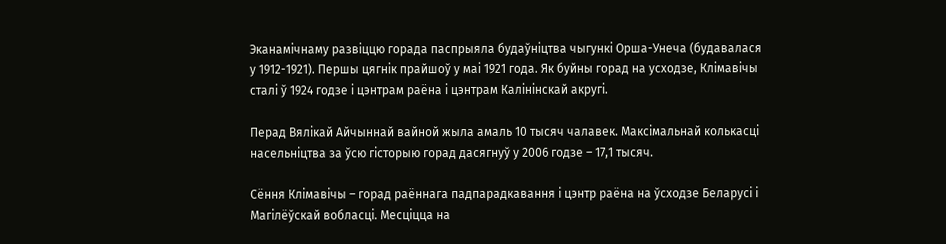Эканамічнаму развіццю горада паспрыяла будаўніцтва чыгункі Орша-Унеча (будавалася у 1912-1921). Першы цягнік прайшоў у маі 1921 года. Як буйны горад на усходзе, Клімавічы сталі ў 1924 годзе і цэнтрам раёна і цэнтрам Калінінскай акругі.

Перад Вялікай Айчыннай вайной жыла амаль 10 тысяч чалавек. Максімальнай колькасці насельніцтва за ўсю гісторыю горад дасягнуў у 2006 годзе – 17,1 тысяч.

Сёння Клімавічы – горад раённага падпарадкавання і цэнтр раёна на ўсходзе Беларусі і Магілёўскай вобласці. Месціцца на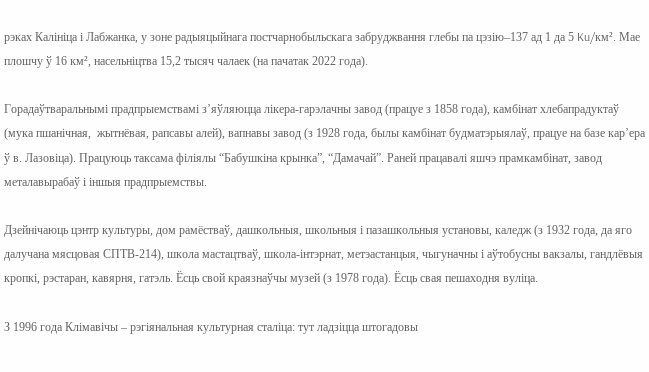рэках Калініца і Лабжанка, у зоне радыяцыйнага постчарнобыльскага забруджвання глебы па цэзію–137 ад 1 да 5 Ku/км². Мае плошчу ў 16 км², насельніцтва 15,2 тысяч чалаек (на пачатак 2022 года).

Горадаўтваральнымі прадпрыемствамі з’яўляюцца лікера-гарэлачны завод (працуе з 1858 года), камбінат хлебапрадуктаў (мука пшанічная,  жытнёвая, рапсавы алей), вапнавы завод (з 1928 года, былы камбінат будматэрыялаў, працуе на базе кар’ера ў в. Лазовіца). Працуюць таксама філіялы “Бабушкіна крынка”, “Дамачай”. Раней працавалі яшчэ прамкамбінат, завод металавырабаў і іншыя прадпрыемствы.

Дзейнічаюць цэнтр культуры, дом рамёстваў, дашкольныя, школьныя і пазашкольныя установы, каледж (з 1932 года, да яго далучана мясцовая СПТВ-214), школа мастацтваў, школа-інтэрнат, метэастанцыя, чыгуначны і аўтобусны вакзалы, гандлёвыя кропкі, рэстаран, кавярня, гатэль. Ёсць свой краязнаўчы музей (з 1978 года). Ёсць свая пешаходня вуліца.

З 1996 года Клімавічы – рэгіянальная культурная сталіца: тут ладзіцца штогадовы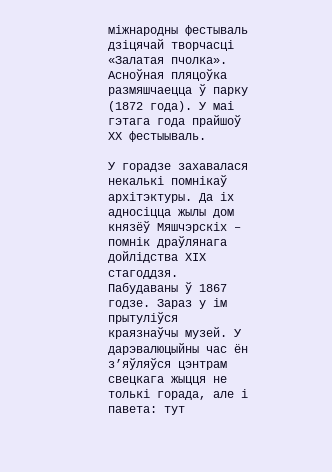міжнародны фестываль дзіцячай творчасці  «Залатая пчолка». Асноўная пляцоўка размяшчаецца ў парку (1872 года). У маі гэтага года прайшоў ХХ фестыываль.

У горадзе захавалася некалькі помнікаў архітэктуры. Да іх адносіцца жылы дом князёў Мяшчэрскіх – помнік драўлянага дойлідства ХІХ стагоддзя. Пабудаваны ў 1867 годзе. Зараз у ім прытуліўся краязнаўчы музей. У дарэвалюцыйны час ён з’яўляўся цэнтрам свецкага жыцця не толькі горада, але і павета: тут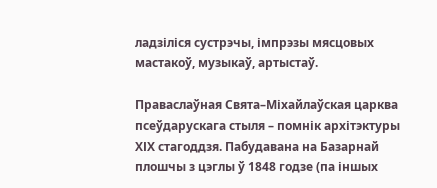ладзіліся сустрэчы, імпрэзы мясцовых мастакоў, музыкаў, артыстаў.

Праваслаўная Свята–Міхайлаўская царква псеўдарускага стыля – помнік архітэктуры ХІХ стагоддзя. Пабудавана на Базарнай плошчы з цэглы ў 1848 годзе (па іншых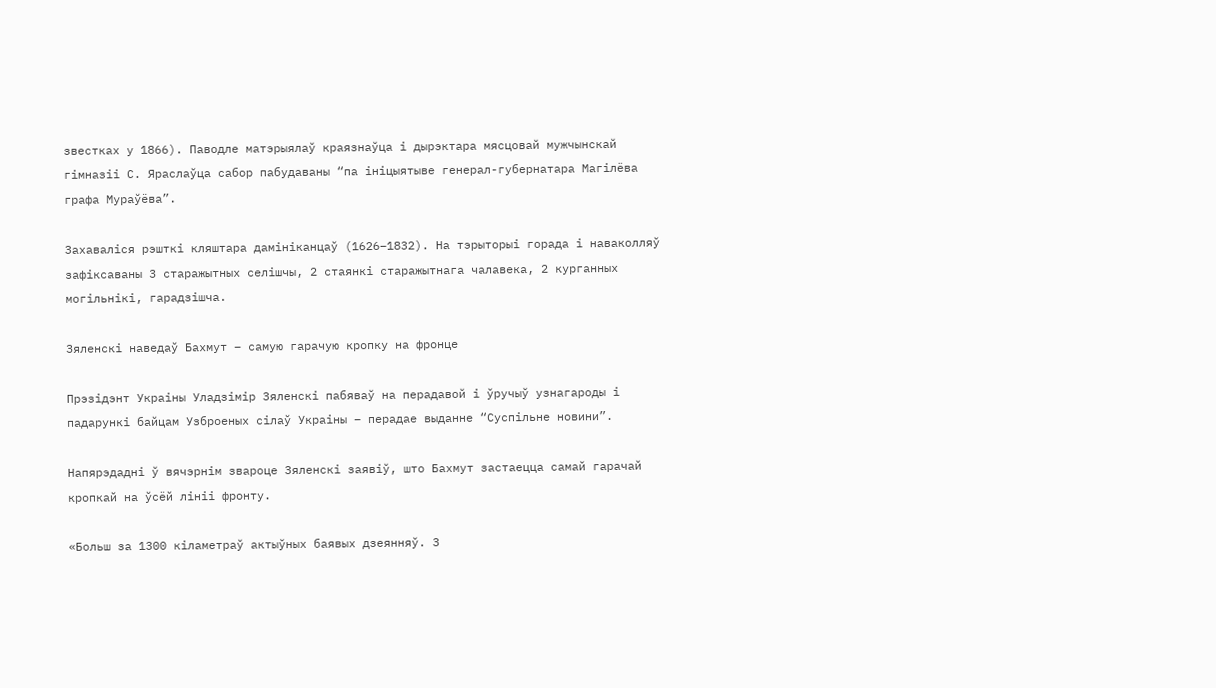звестках у 1866). Паводле матэрыялаў краязнаўца і дырэктара мясцовай мужчынскай гімназіі С. Яраслаўца сабор пабудаваны “па ініцыятыве генерал-губернатара Магілёва графа Мураўёва”.

Захаваліся рэшткі кляштара дамініканцаў (1626–1832). На тэрыторыі горада і наваколляў зафіксаваны 3 старажытных селішчы, 2 стаянкі старажытнага чалавека, 2 курганных могільнікі, гарадзішча.

Зяленскі наведаў Бахмут – самую гарачую кропку на фронце

Прэзідэнт Украіны Уладзімір Зяленскі пабяваў на перадавой і ўручыў узнагароды і падарункі байцам Узброеных сілаў Украіны – перадае выданне “Суспільне новини”.

Напярэдадні ў вячэрнім звароце Зяленскі заявіў, што Бахмут застаецца самай гарачай кропкай на ўсёй лініі фронту.

«Больш за 1300 кіламетраў актыўных баявых дзеянняў. З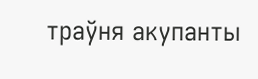траўня акупанты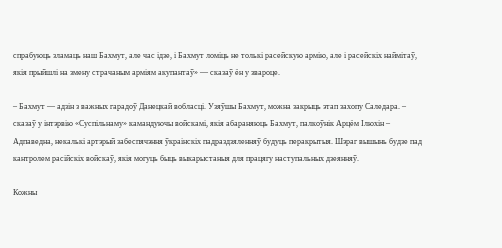спрабуюць зламаць наш Бахмут, але час ідзе, і Бахмут ломіць не толькі расейскую армію, але і расейскіх наймітаў, якія прыйшлі на змену страчаным арміям акупантаў» — сказаў ён у звароце.

– Бахмут — адзін з важных гарадоў Данецкай вобласці. Узяўшы Бахмут, можна закрыць этап захопу Саледара. – сказаў у інтэрвію «Суспільнаму» камандуючы войскамі, якія абараняюць Бахмут, палкоўнік Арцём Ілюхін – Адпаведна, некалькі артэрый забеспячэння ўкраінскіх падраздзяленняў будуць перакрытыя. Шэраг вышынь будзе пад кантролем расійскіх войскаў, якія могуць быць выкарыстаныя для працягу наступальных дзеянняў.

Кожны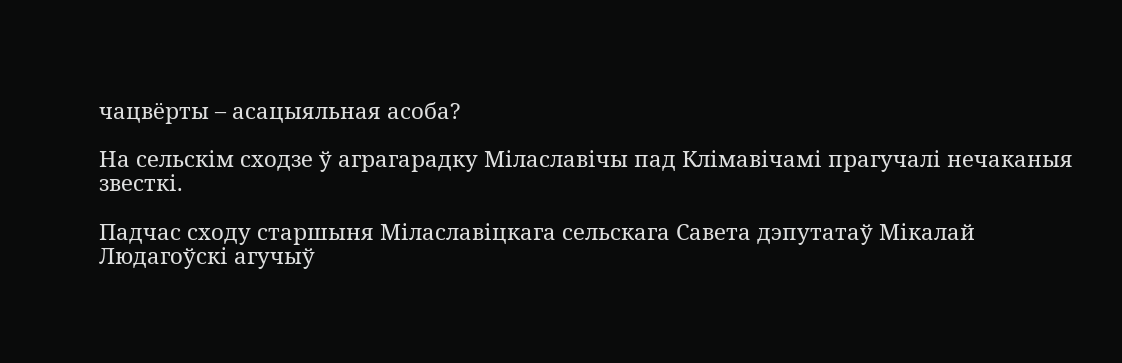чацвёрты – асацыяльная асоба?

На сельскім сходзе ў аграгарадку Мілаславічы пад Клімавічамі прагучалі нечаканыя
звесткі.

Падчас сходу старшыня Мілаславіцкага сельскага Савета дэпутатаў Мікалай
Людагоўскі агучыў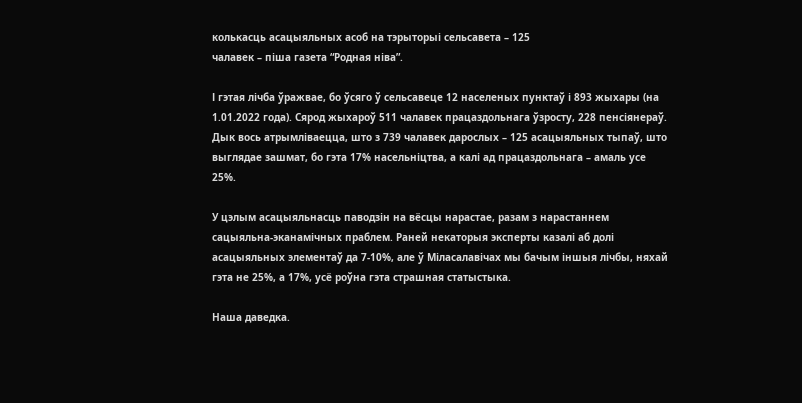колькасць асацыяльных асоб на тэрыторыі сельсавета – 125
чалавек – піша газета “Родная ніва”.

І гэтая лічба ўражвае, бо ўсяго ў сельсавеце 12 населеных пунктаў і 893 жыхары (на
1.01.2022 года). Сярод жыхароў 511 чалавек працаздольнага ўзросту, 228 пенсіянераў.
Дык вось атрымліваецца, што з 739 чалавек дарослых – 125 асацыяльных тыпаў, што
выглядае зашмат, бо гэта 17% насельніцтва, а калі ад працаздольнага – амаль усе
25%.

У цэлым асацыяльнасць паводзін на вёсцы нарастае, разам з нарастаннем
сацыяльна-эканамічных праблем. Раней некаторыя эксперты казалі аб долі
асацыяльных элементаў да 7-10%, але ў Міласалавічах мы бачым іншыя лічбы, няхай
гэта не 25%, а 17%, усё роўна гэта страшная статыстыка.

Наша даведка.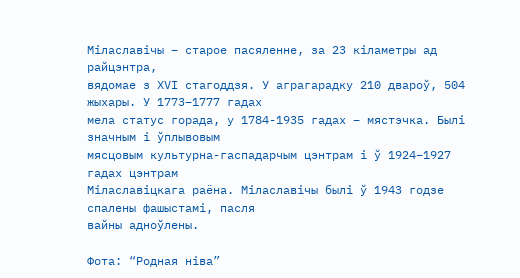Мілаславічы – старое пасяленне, за 23 кіламетры ад райцэнтра,
вядомае з ХVІ стагоддзя. У аграгарадку 210 двароў, 504 жыхары. У 1773–1777 гадах
мела статус горада, у 1784-1935 гадах – мястэчка. Былі значным і ўплывовым
мясцовым культурна-гаспадарчым цэнтрам і ў 1924–1927 гадах цэнтрам
Мілаславіцкага раёна. Мілаславічы былі ў 1943 годзе спалены фашыстамі, пасля
вайны адноўлены.

Фота: “Родная ніва”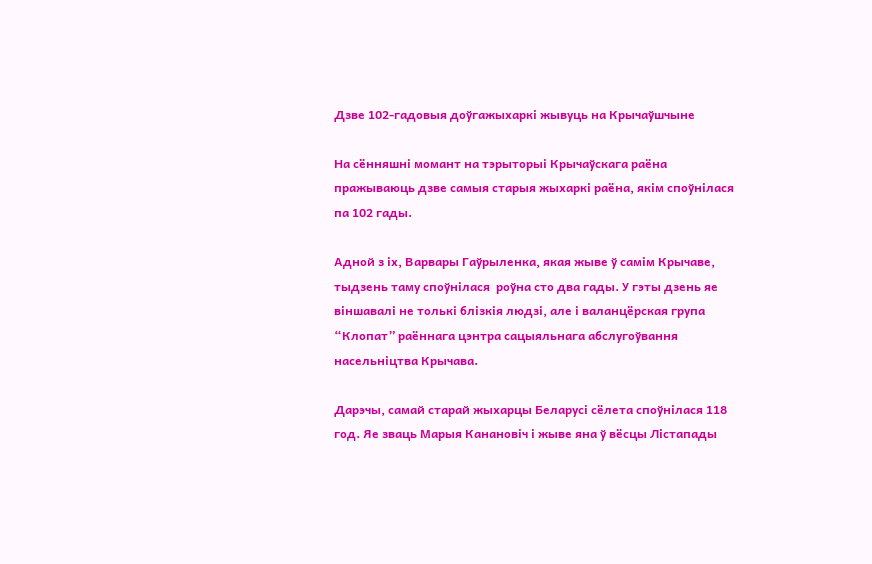Дзве 102-гадовыя доўгажыхаркі жывуць на Крычаўшчыне

На сённяшні момант на тэрыторыі Крычаўскага раёна пражываюць дзве самыя старыя жыхаркі раёна, якім споўнілася па 102 гады.

Адной з іх, Варвары Гаўрыленка, якая жыве ў самім Крычаве, тыдзень таму споўнілася  роўна сто два гады. У гэты дзень яе віншавалі не толькі блізкія людзі, але і валанцёрская група “Клопат” раённага цэнтра сацыяльнага абслугоўвання насельніцтва Крычава.

Дарэчы, самай старай жыхарцы Беларусі сёлета споўнілася 118 год. Яе зваць Марыя Канановіч і жыве яна ў вёсцы Лістапады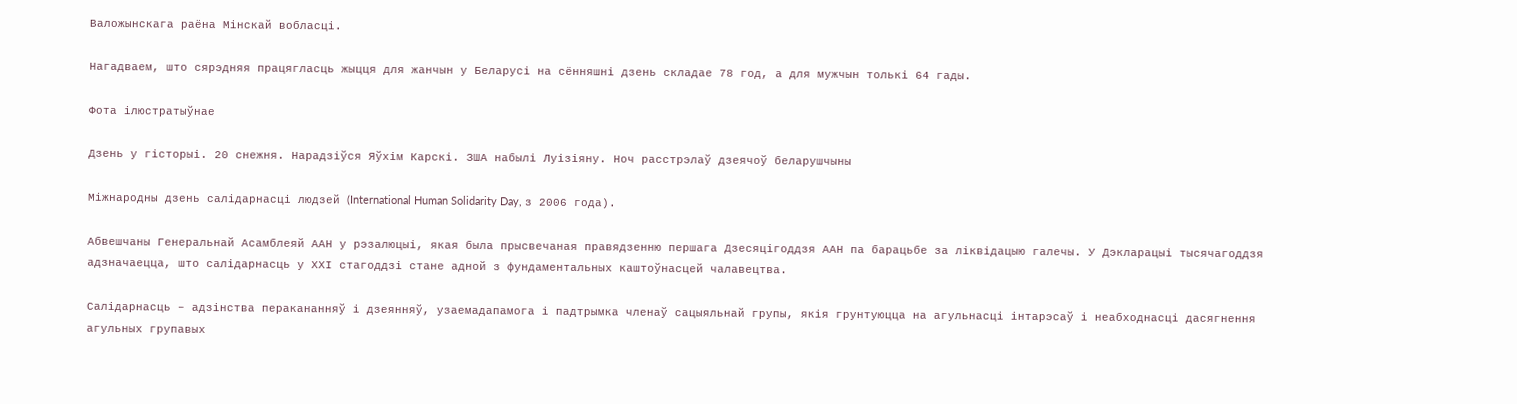Валожынскага раёна Мінскай вобласці.

Нагадваем, што сярэдняя працягласць жыцця для жанчын у Беларусі на сённяшні дзень складае 78 год, а для мужчын толькі 64 гады.

Фота ілюстратыўнае

Дзень у гісторыі. 20 снежня. Нарадзіўся Яўхім Карскі. ЗША набылі Луізіяну. Ноч расстрэлаў дзеячоў беларушчыны

Міжнародны дзень салідарнасці людзей (International Human Solidarity Day, з 2006 года).

Абвешчаны Генеральнай Асамблеяй ААН у рэзалюцыі, якая была прысвечаная правядзенню першага Дзесяцігоддзя ААН па барацьбе за ліквідацыю галечы. У Дэкларацыі тысячагоддзя адзначаецца, што салідарнасць у ХХІ стагоддзі стане адной з фундаментальных каштоўнасцей чалавецтва.

Салідарнасць – адзінства перакананняў і дзеянняў, узаемадапамога і падтрымка членаў сацыяльнай групы, якія грунтуюцца на агульнасці інтарэсаў і неабходнасці дасягнення агульных групавых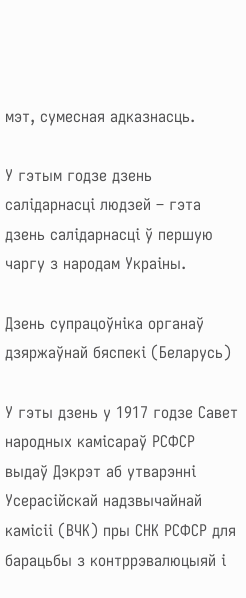мэт, сумесная адказнасць.

У гэтым годзе дзень салідарнасці людзей – гэта дзень салідарнасці ў першую чаргу з народам Украіны.

Дзень супрацоўніка органаў дзяржаўнай бяспекі (Беларусь)

У гэты дзень у 1917 годзе Савет народных камісараў РСФСР выдаў Дэкрэт аб утварэнні Усерасійскай надзвычайнай камісіі (ВЧК) пры СНК РСФСР для барацьбы з контррэвалюцыяй і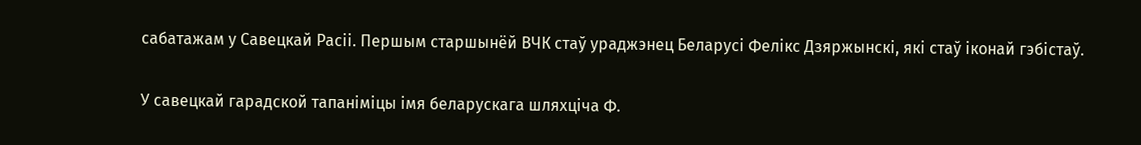сабатажам у Савецкай Расіі. Першым старшынёй ВЧК стаў ураджэнец Беларусі Фелікс Дзяржынскі, які стаў іконай гэбістаў.

У савецкай гарадской тапаніміцы імя беларускага шляхціча Ф.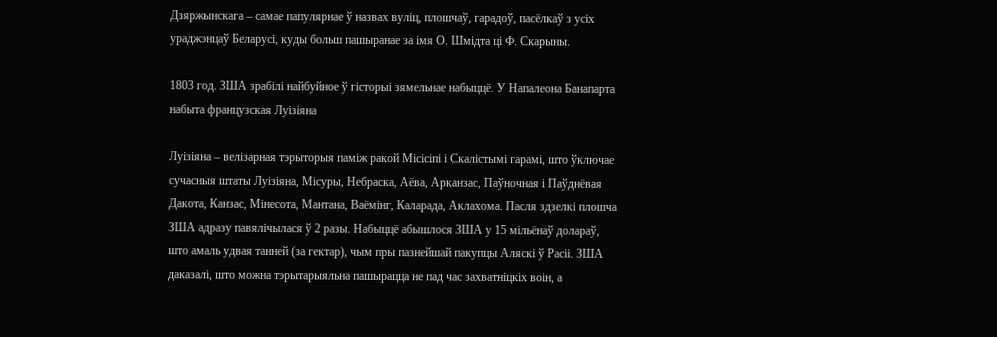Дзяржынскага – самае папулярнае ў назвах вуліц, плошчаў, гарадоў, пасёлкаў з усіх ураджэнцаў Беларусі, куды больш пашыранае за імя О. Шмідта ці Ф. Скарыны.

1803 год. ЗША зрабілі найбуйное ў гісторыі зямельнае набыццё. У Напалеона Банапарта набыта французская Луізіяна

Луізіяна – велізарная тэрыторыя паміж ракой Місісіпі і Скалістымі гарамі, што ўключае сучасныя штаты Луізіяна, Місуры, Небраска, Аёва, Арканзас, Паўночная і Паўднёвая Дакота, Канзас, Мінесота, Мантана, Ваёмінг, Каларада, Аклахома. Пасля здзелкі плошча ЗША адразу павялічылася ў 2 разы. Набыццё абышлося ЗША у 15 мільёнаў долараў, што амаль удвая танней (за гектар), чым пры пазнейшай пакупцы Аляскі ў Расіі. ЗША даказалі, што можна тэрытарыяльна пашырацца не пад час захватніцкіх воін, а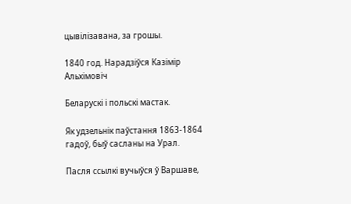цывілізавана, за грошы.

1840 год. Нарадзіўся Казімір Альхімовіч

Беларускі і польскі мастак.

Як удзельнік паўстання 1863-1864 гадоў, быў сасланы на Урал.

Пасля ссылкі вучыўся ў Варшаве,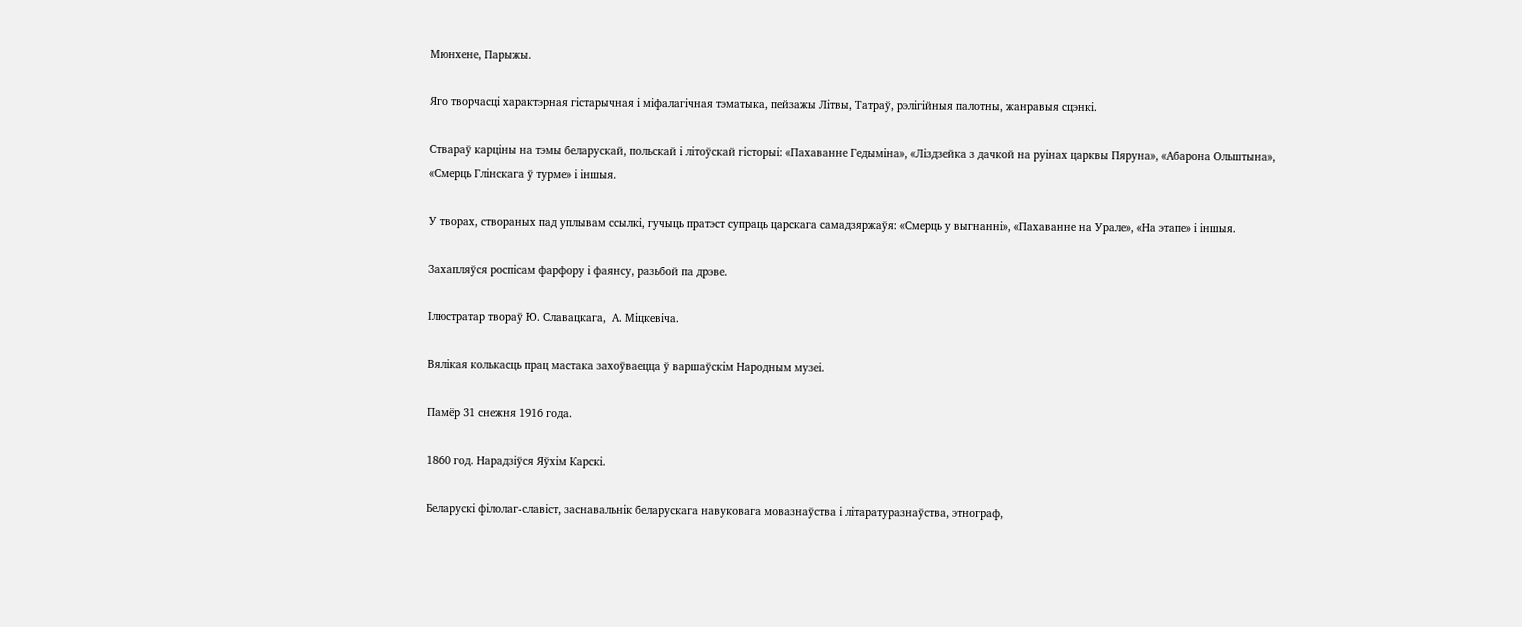Мюнхене, Парыжы.

Яго творчасці характэрная гістарычная і міфалагічная тэматыка, пейзажы Літвы, Татраў, рэлігійныя палотны, жанравыя сцэнкі.

Ствараў карціны на тэмы беларускай, польскай і літоўскай гісторыі: «Пахаванне Гедыміна», «Ліздзейка з дачкой на руінах царквы Пяруна», «Абарона Ольштына», «Смерць Глінскага ў турме» і іншыя.

У творах, створаных пад уплывам ссылкі, гучыць пратэст супраць царскага самадзяржаўя: «Смерць у выгнанні», «Пахаванне на Урале», «На этапе» і іншыя.

Захапляўся роспісам фарфору і фаянсу, разьбой па дрэве.

Ілюстратар твораў Ю. Славацкага,  А. Міцкевіча.

Вялікая колькасць прац мастака захоўваецца ў варшаўскім Народным музеі.

Памёр 31 снежня 1916 года.

1860 год. Нарадзіўся Яўхім Карскі.

Беларускі філолаг-славіст, заснавальнік беларускага навуковага мовазнаўства і літаратуразнаўства, этнограф,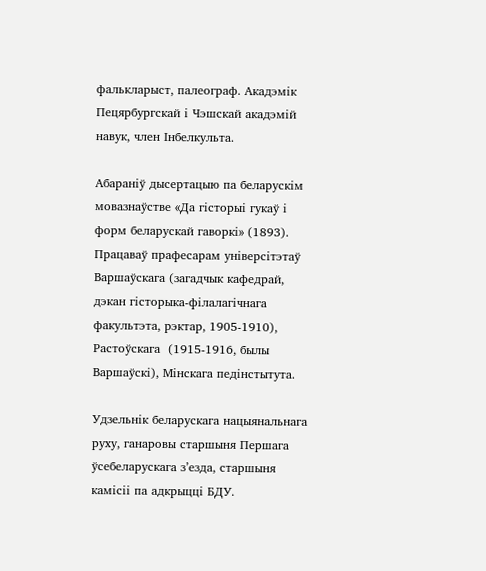фалькларыст, палеограф. Акадэмік Пецярбургскай і Чэшскай акадэмій навук, член Інбелкульта.

Абараніў дысертацыю па беларускім мовазнаўстве «Да гісторыі гукаў і форм беларускай гаворкі» (1893). Працаваў прафесарам універсітэтаў Варшаўскага (загадчык кафедрай, дэкан гісторыка-філалагічнага факультэта, рэктар, 1905-1910), Растоўскага  (1915-1916, былы Варшаўскі), Мінскага педінстытута.

Удзельнік беларускага нацыянальнага руху, ганаровы старшыня Першага ўсебеларускага з’езда, старшыня камісіі па адкрыцці БДУ.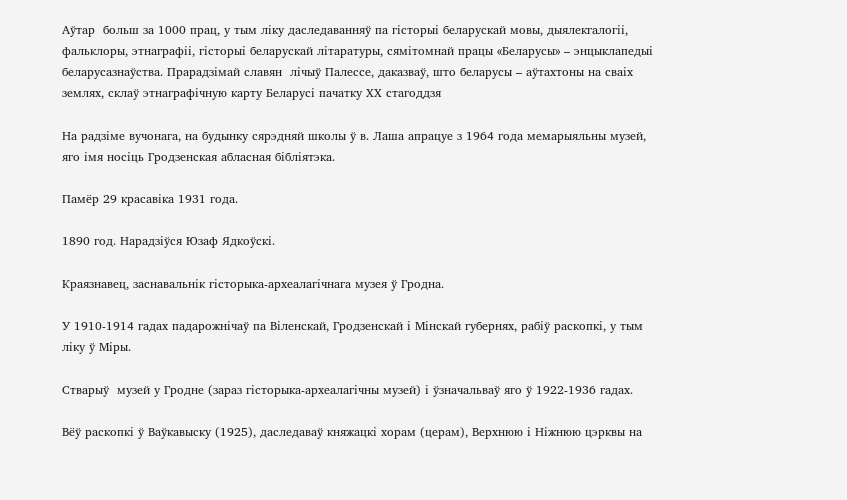Аўтар  больш за 1000 прац, у тым ліку даследаванняў па гісторыі беларускай мовы, дыялекгалогіі, фальклоры, этнаграфіі, гісторыі беларускай літаратуры, сямітомнай працы «Беларусы» – энцыклапедыі беларусазнаўства. Прарадзімай славян  лічыў Палессе, даказваў, што беларусы – аўтахтоны на сваіх землях, склаў этнаграфічную карту Беларусі пачатку ХХ стагоддзя

На радзіме вучонага, на будынку сярэдняй школы ў в. Лаша апрацуе з 1964 года мемарыяльны музей, яго імя носіць Гродзенская абласная бібліятэка.

Памёр 29 красавіка 1931 года.

1890 год. Нарадзіўся Юзаф Ядкоўскі.

Краязнавец, заснавальнік гісторыка-археалагічнага музея ў Гродна.

У 1910-1914 гадах падарожнічаў па Віленскай, Гродзенскай і Мінскай губернях, рабіў раскопкі, у тым ліку ў Міры.

Стварыў  музей у Гродне (зараз гісторыка-археалагічны музей) і ўзначальваў яго ў 1922-1936 гадах.

Вёў раскопкі ў Ваўкавыску (1925), даследаваў княжацкі хорам (церам), Верхнюю і Ніжнюю цэрквы на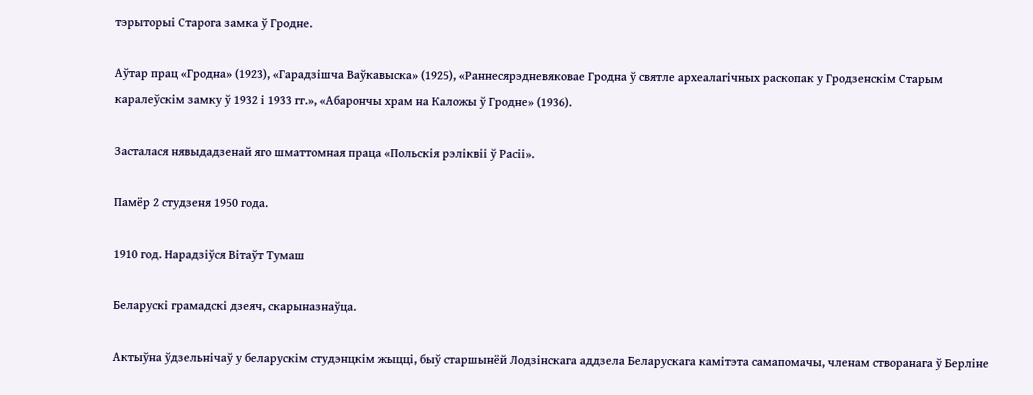тэрыторыі Старога замка ў Гродне.

Аўтар прац «Гродна» (1923), «Гарадзішча Ваўкавыска» (1925), «Раннесярэдневяковае Гродна ў святле археалагічных раскопак у Гродзенскім Старым каралеўскім замку ў 1932 і 1933 гг.», «Абарончы храм на Каложы ў Гродне» (1936).

Засталася нявыдадзенай яго шматтомная праца «Польскія рэліквіі ў Расіі».

Памёр 2 студзеня 1950 года.

1910 год. Нарадзіўся Вітаўт Тумаш

Беларускі грамадскі дзеяч, скарыназнаўца.

Актыўна ўдзельнічаў у беларускім студэнцкім жыцці, быў старшынёй Лодзінскага аддзела Беларускага камітэта самапомачы, членам створанага ў Берліне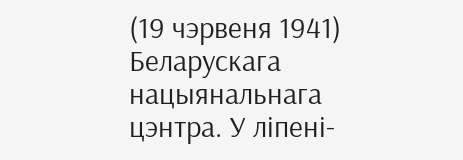(19 чэрвеня 1941) Беларускага нацыянальнага цэнтра. У ліпені-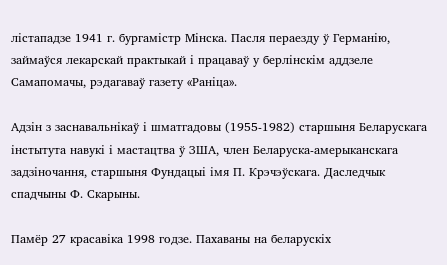лістападзе 1941 г. бургамістр Мінска. Пасля пераезду ў Германію, займаўся лекарскай практыкай і працаваў у берлінскім аддзеле Самапомачы, рэдагаваў газету «Раніца».

Адзін з заснавальнікаў і шматгадовы (1955-1982) старшыня Беларускага інстытута навукі і мастацтва ў ЗША, член Беларуска-амерыканскага задзіночання, старшыня Фундацыі імя П. Крэчэўскага. Даследчык спадчыны Ф. Скарыны.

Памёр 27 красавіка 1998 годзе. Пахаваны на беларускіх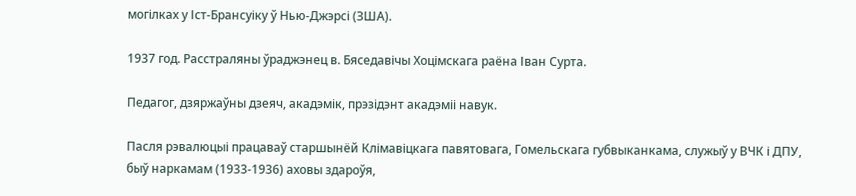могілках у Іст-Брансуіку ў Нью-Джэрсі (ЗША).

1937 год. Расстраляны ўраджэнец в. Бяседавічы Хоцімскага раёна Іван Сурта.

Педагог, дзяржаўны дзеяч, акадэмік, прэзідэнт акадэміі навук.

Пасля рэвалюцыі працаваў старшынёй Клімавіцкага павятовага, Гомельскага губвыканкама, служыў у ВЧК і ДПУ, быў наркамам (1933-1936) аховы здароўя,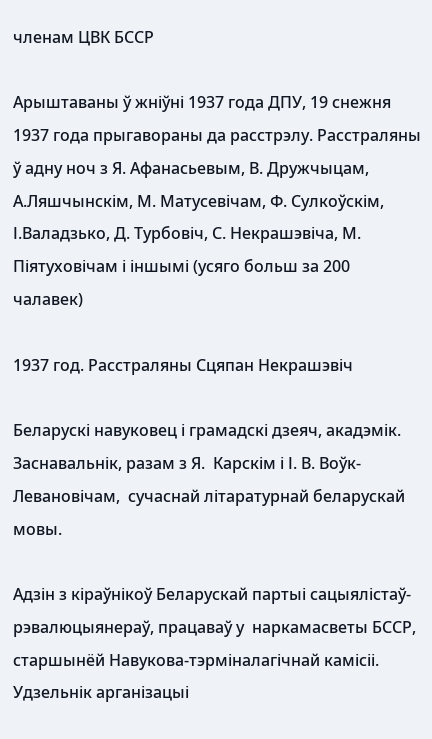членам ЦВК БССР

Арыштаваны ў жніўні 1937 года ДПУ, 19 снежня 1937 года прыгавораны да расстрэлу. Расстраляны ў адну ноч з Я. Афанасьевым, В. Дружчыцам, А.Ляшчынскім, М. Матусевічам, Ф. Сулкоўскім, І.Валадзько, Д. Турбовіч, С. Некрашэвіча, М. Піятуховічам і іншымі (усяго больш за 200 чалавек)

1937 год. Расстраляны Сцяпан Некрашэвіч

Беларускі навуковец і грамадскі дзеяч, акадэмік. Заснавальнік, разам з Я.  Карскім і І. В. Воўк-Левановічам,  сучаснай літаратурнай беларускай мовы.

Адзін з кіраўнікоў Беларускай партыі сацыялістаў-рэвалюцыянераў, працаваў у  наркамасветы БССР, старшынёй Навукова-тэрміналагічнай камісіі. Удзельнік арганізацыі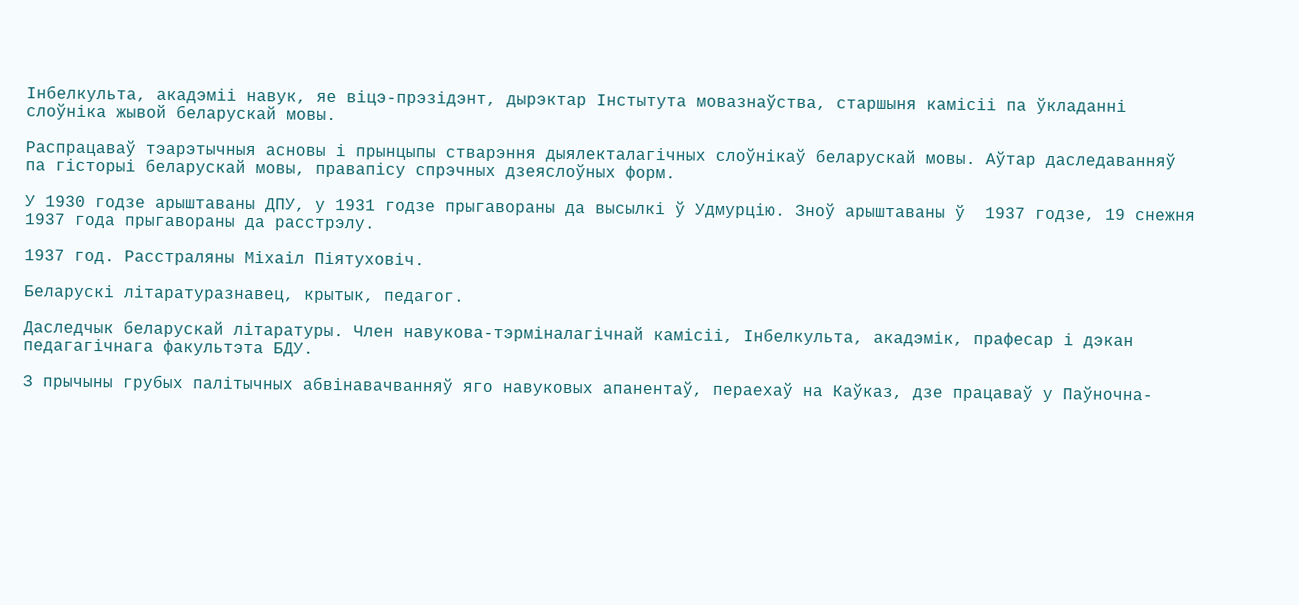Інбелкульта, акадэміі навук, яе віцэ-прэзідэнт, дырэктар Інстытута мовазнаўства, старшыня камісіі па ўкладанні слоўніка жывой беларускай мовы.

Распрацаваў тэарэтычныя асновы і прынцыпы стварэння дыялекталагічных слоўнікаў беларускай мовы. Аўтар даследаванняў па гісторыі беларускай мовы, правапісу спрэчных дзеяслоўных форм.

У 1930 годзе арыштаваны ДПУ, у 1931 годзе прыгавораны да высылкі ў Удмурцію. Зноў арыштаваны ў  1937 годзе, 19 снежня 1937 года прыгавораны да расстрэлу.

1937 год. Расстраляны Міхаіл Піятуховіч.

Беларускі літаратуразнавец, крытык, педагог.

Даследчык беларускай літаратуры. Член навукова-тэрміналагічнай камісіі, Інбелкульта, акадэмік, прафесар і дэкан педагагічнага факультэта БДУ.

З прычыны грубых палітычных абвінавачванняў яго навуковых апанентаў, пераехаў на Каўказ, дзе працаваў у Паўночна-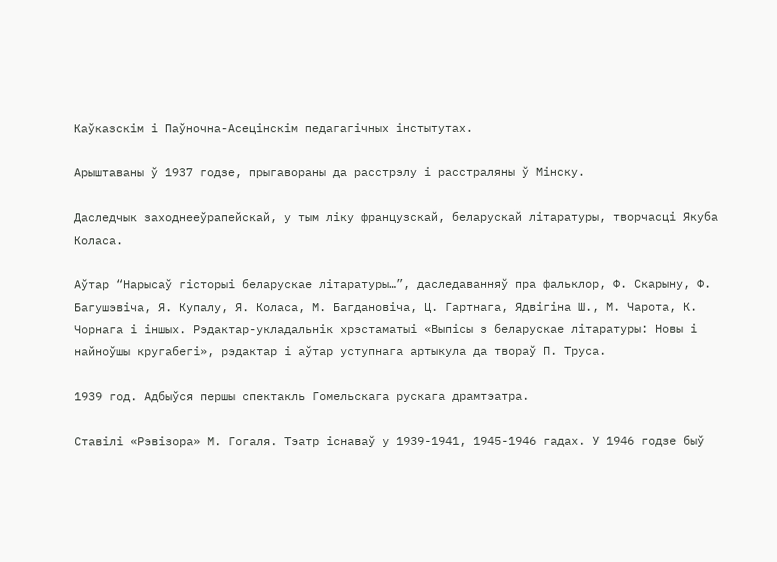Каўказскім і Паўночна-Асецінскім педагагічных інстытутах.

Арыштаваны ў 1937 годзе, прыгавораны да расстрэлу і расстраляны ў Мінску.

Даследчык заходнееўрапейскай, у тым ліку французскай, беларускай літаратуры, творчасці Якуба Коласа.

Аўтар “Нарысаў гісторыі беларускае літаратуры…”, даследаванняў пра фальклор, Ф. Скарыну, Ф. Багушэвіча, Я. Купалу, Я. Коласа, М. Багдановіча, Ц. Гартнага, Ядвігіна Ш., М. Чарота, К. Чорнага і іншых. Рэдактар-укладальнік хрэстаматыі «Выпісы з беларускае літаратуры: Новы і найноўшы кругабегі», рэдактар і аўтар уступнага артыкула да твораў П. Труса.

1939 год. Адбыўся першы спектакль Гомельскага рускага драмтэатра.

Ставілі «Рэвізора» М. Гогаля. Тэатр існаваў у 1939-1941, 1945-1946 гадах. У 1946 годзе быў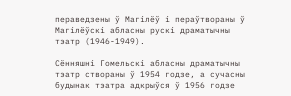пераведзены ў Магілёў і пераўтвораны ў Магілёўскі абласны рускі драматычны тэатр (1946-1949).

Сённяшні Гомельскі абласны драматычны тэатр створаны ў 1954 годзе, а сучасны будынак тэатра адкрыўся ў 1956 годзе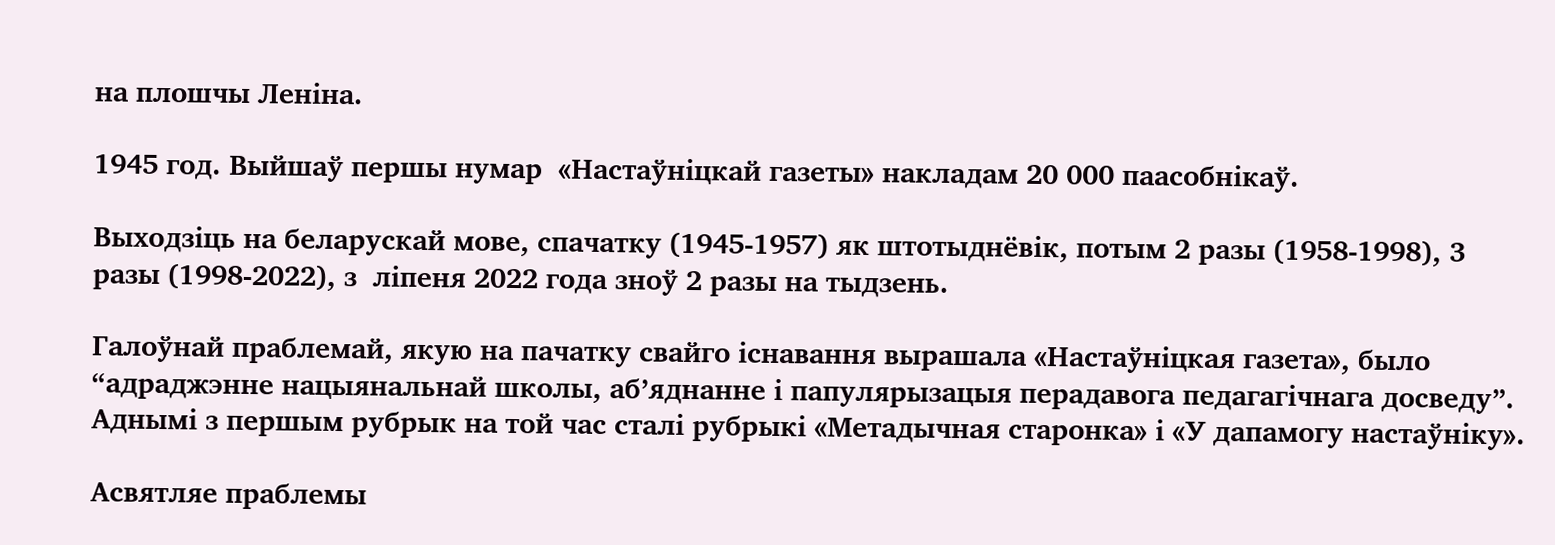на плошчы Леніна.

1945 год. Выйшаў першы нумар  «Настаўніцкай газеты» накладам 20 000 паасобнікаў.

Выходзіць на беларускай мове, спачатку (1945-1957) як штотыднёвік, потым 2 разы (1958-1998), 3 разы (1998-2022), з  ліпеня 2022 года зноў 2 разы на тыдзень.

Галоўнай праблемай, якую на пачатку свайго існавання вырашала «Настаўніцкая газета», было “адраджэнне нацыянальнай школы, аб’яднанне і папулярызацыя перадавога педагагічнага досведу”. Аднымі з першым рубрык на той час сталі рубрыкі «Метадычная старонка» і «У дапамогу настаўніку».

Асвятляе праблемы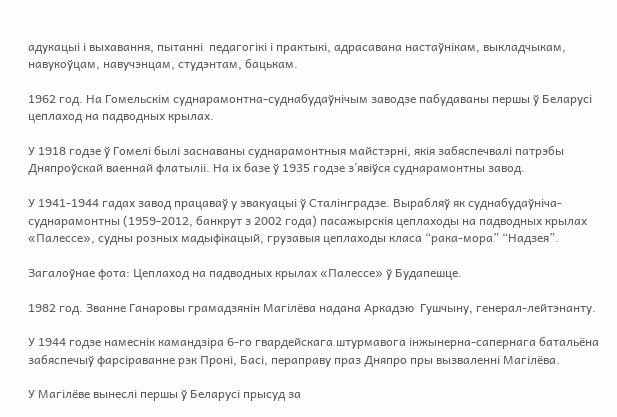адукацыі і выхавання, пытанні  педагогікі і практыкі, адрасавана настаўнікам, выкладчыкам, навукоўцам, навучэнцам, студэнтам, бацькам.

1962 год. На Гомельскім суднарамонтна-суднабудаўнічым заводзе пабудаваны першы ў Беларусі цеплаход на падводных крылах.

У 1918 годзе ў Гомелі былі заснаваны суднарамонтныя майстэрні, якія забяспечвалі патрэбы Дняпроўскай ваеннай флатыліі. На іх базе ў 1935 годзе з’явіўся суднарамонтны завод.

У 1941-1944 гадах завод працаваў у эвакуацыі ў Сталінградзе. Вырабляў як суднабудаўніча-суднарамонтны (1959-2012, банкрут з 2002 года) пасажырскія цеплаходы на падводных крылах «Палессе», судны розных мадыфікацый, грузавыя цеплаходы класа “рака-мора” “Надзея”.

Загалоўнае фота: Цеплаход на падводных крылах «Палессе» ў Будапешце.

1982 год. Званне Ганаровы грамадзянін Магілёва надана Аркадзю  Гушчыну, генерал-лейтэнанту.

У 1944 годзе намеснік камандзіра 6-го гвардейскага штурмавога інжынерна-сапернага батальёна забяспечыў фарсіраванне рэк Проні, Басі, пераправу праз Дняпро пры вызваленні Магілёва.

У Магілёве вынеслі першы ў Беларусі прысуд за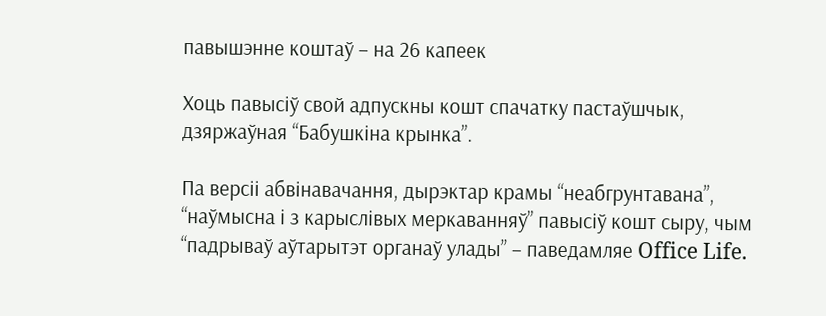павышэнне коштаў – на 26 капеек

Хоць павысіў свой адпускны кошт спачатку пастаўшчык, дзяржаўная “Бабушкіна крынка”.

Па версіі абвінавачання, дырэктар крамы “неабгрунтавана”, “наўмысна і з карыслівых меркаванняў” павысіў кошт сыру, чым “падрываў аўтарытэт органаў улады” – паведамляе Office Life.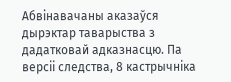Абвінавачаны аказаўся дырэктар таварыства з дадатковай адказнасцю. Па версіі следства, 8 кастрычніка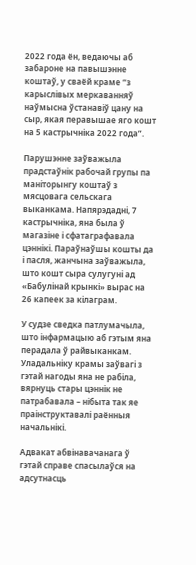2022 года ён, ведаючы аб забароне на павышэнне коштаў, у сваёй краме “з карыслівых меркаванняў наўмысна ўстанавіў цану на сыр, якая перавышае яго кошт на 5 кастрычніка 2022 года”.

Парушэнне заўважыла прадстаўнік рабочай групы па маніторынгу коштаў з мясцовага сельскага выканкама. Напярэдадні, 7 кастрычніка, яна была ў магазіне і сфатаграфавала цэннікі. Параўнаўшы кошты да і пасля, жанчына заўважыла, што кошт сыра сулугуні ад «Бабулінай крынкі» вырас на 26 капеек за кілаграм.

У судзе сведка патлумачыла, што інфармацыю аб гэтым яна перадала ў райвыканкам. Уладальніку крамы заўвагі з гэтай нагоды яна не рабіла, вярнуць стары цэннік не патрабавала – нібыта так яе праінструктавалі раённыя начальнікі.

Адвакат абвінавачанага ў гэтай справе спасылаўся на адсутнасць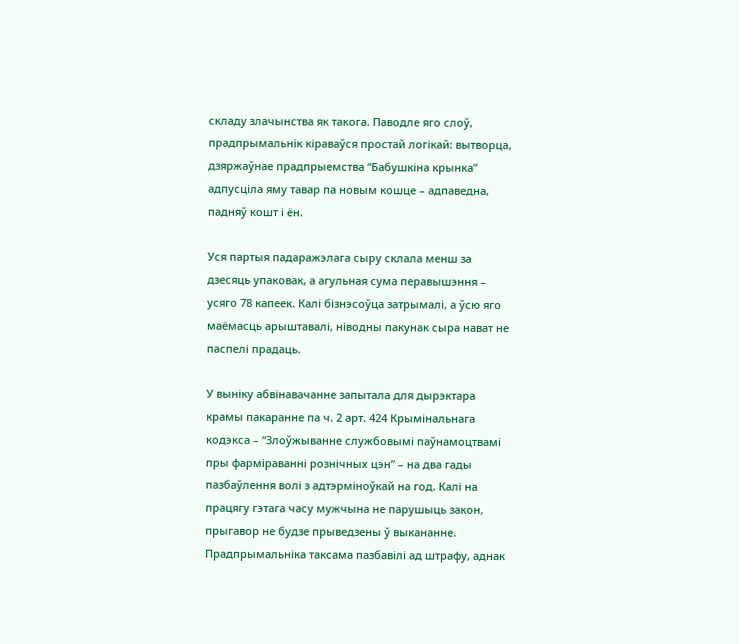складу злачынства як такога. Паводле яго слоў, прадпрымальнік кіраваўся простай логікай: вытворца, дзяржаўнае прадпрыемства “Бабушкіна крынка” адпусціла яму тавар па новым кошце – адпаведна, падняў кошт і ён.

Уся партыя падаражэлага сыру склала менш за дзесяць упаковак, а агульная сума перавышэння – усяго 78 капеек. Калі бізнэсоўца затрымалі, а ўсю яго маёмасць арыштавалі, ніводны пакунак сыра нават не паспелі прадаць.

У выніку абвінавачанне запытала для дырэктара крамы пакаранне па ч. 2 арт. 424 Крымінальнага кодэкса – “Злоўжыванне службовымі паўнамоцтвамі пры фарміраванні рознічных цэн” – на два гады пазбаўлення волі з адтэрміноўкай на год. Калі на працягу гэтага часу мужчына не парушыць закон, прыгавор не будзе прыведзены ў выкананне. Прадпрымальніка таксама пазбавілі ад штрафу, аднак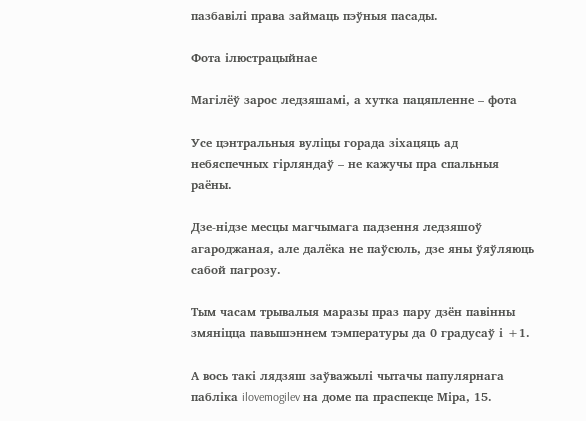пазбавілі права займаць пэўныя пасады.

Фота ілюстрацыйнае

Магілёў зарос ледзяшамі, а хутка пацяпленне – фота

Усе цэнтральныя вуліцы горада зіхацяць ад небяспечных гірляндаў – не кажучы пра спальныя раёны.

Дзе-нідзе месцы магчымага падзення ледзяшоў агароджаная, але далёка не паўсюль, дзе яны ўяўляюць сабой пагрозу.

Тым часам трывалыя маразы праз пару дзён павінны змяніцца павышэннем тэмпературы да 0 градусаў і +1.

А вось такі лядзяш заўважылі чытачы папулярнага пабліка ilovemogilev на доме па праспекце Міра, 15.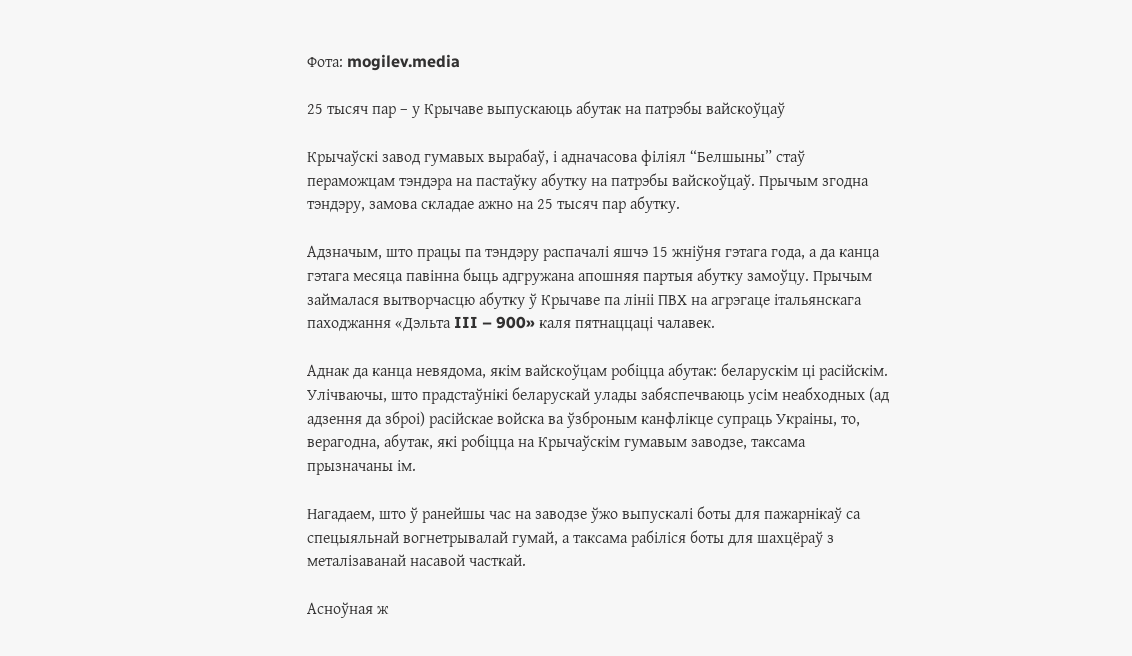Фота: mogilev.media

25 тысяч пар – у Крычаве выпускаюць абутак на патрэбы вайскоўцаў

Крычаўскі завод гумавых вырабаў, і адначасова філіял “Белшыны” стаў пераможцам тэндэра на пастаўку абутку на патрэбы вайскоўцаў. Прычым згодна тэндэру, замова складае ажно на 25 тысяч пар абутку.

Адзначым, што працы па тэндэру распачалі яшчэ 15 жніўня гэтага года, а да канца гэтага месяца павінна быць адгружана апошняя партыя абутку замоўцу. Прычым займалася вытворчасцю абутку ў Крычаве па лініі ПВХ на агрэгаце італьянскага паходжання «Дэльта III – 900» каля пятнаццаці чалавек.

Аднак да канца невядома, якім вайскоўцам робіцца абутак: беларускім ці расійскім. Улічваючы, што прадстаўнікі беларускай улады забяспечваюць усім неабходных (ад адзення да зброі) расійскае войска ва ўзброным канфлікце супраць Украіны, то, верагодна, абутак, які робіцца на Крычаўскім гумавым заводзе, таксама прызначаны ім.

Нагадаем, што ў ранейшы час на заводзе ўжо выпускалі боты для пажарнікаў са спецыяльнай вогнетрывалай гумай, а таксама рабіліся боты для шахцёраў з металізаванай насавой часткай.

Асноўная ж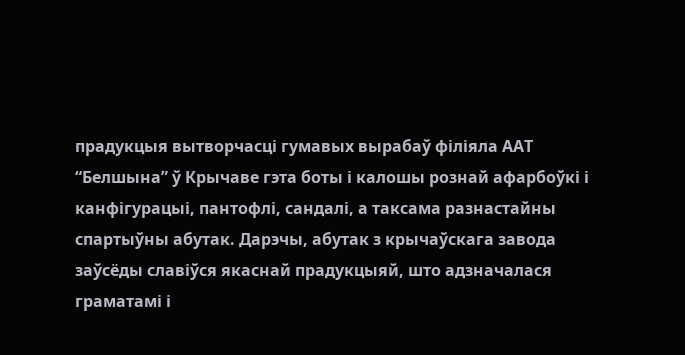прадукцыя вытворчасці гумавых вырабаў філіяла ААТ “Белшына” ў Крычаве гэта боты і калошы рознай афарбоўкі і канфігурацыі, пантофлі, сандалі, а таксама разнастайны спартыўны абутак. Дарэчы, абутак з крычаўскага завода заўсёды славіўся якаснай прадукцыяй, што адзначалася граматамі і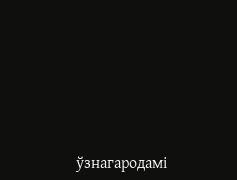ўзнагародамі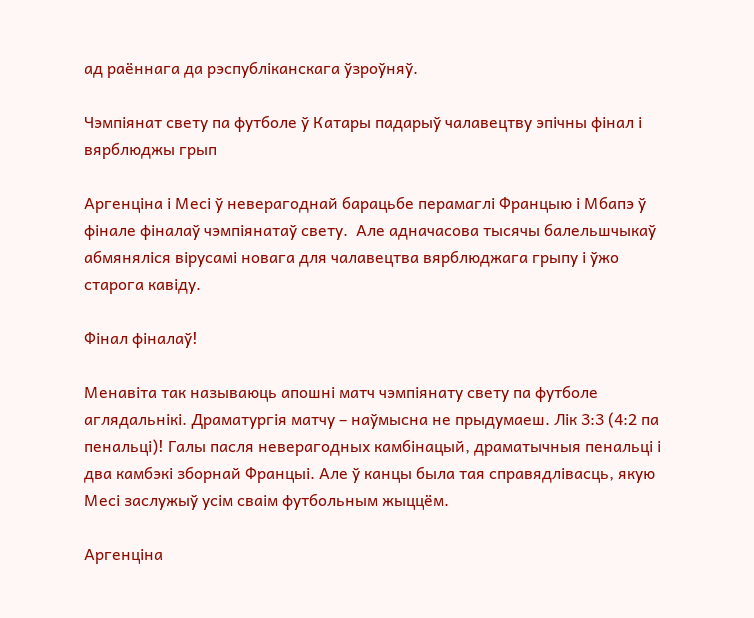ад раённага да рэспубліканскага ўзроўняў.

Чэмпіянат свету па футболе ў Катары падарыў чалавецтву эпічны фінал і вярблюджы грып

Аргенціна і Месі ў неверагоднай барацьбе перамаглі Францыю і Мбапэ ў фінале фіналаў чэмпіянатаў свету.  Але адначасова тысячы балельшчыкаў абмяняліся вірусамі новага для чалавецтва вярблюджага грыпу і ўжо старога кавіду.

Фінал фіналаў!

Менавіта так называюць апошні матч чэмпіянату свету па футболе аглядальнікі. Драматургія матчу – наўмысна не прыдумаеш. Лік 3:3 (4:2 па пенальці)! Галы пасля неверагодных камбінацый, драматычныя пенальці і два камбэкі зборнай Францыі. Але ў канцы была тая справядлівасць, якую Месі заслужыў усім сваім футбольным жыццём.

Аргенціна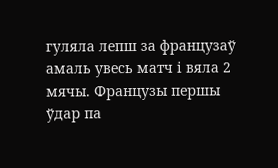гуляла лепш за французаў амаль увесь матч і вяла 2 мячы. Французы першы ўдар па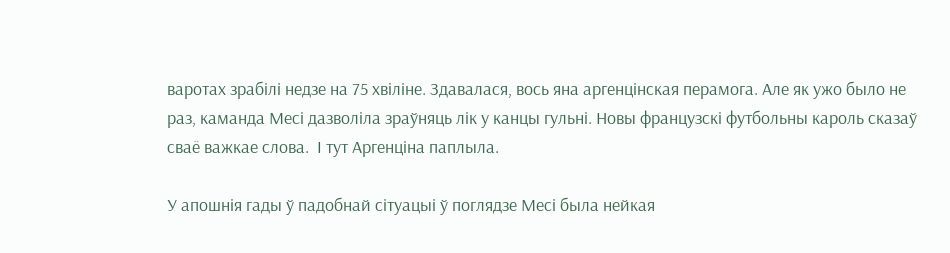варотах зрабілі недзе на 75 хвіліне. Здавалася, вось яна аргенцінская перамога. Але як ужо было не раз, каманда Месі дазволіла зраўняць лік у канцы гульні. Новы французскі футбольны кароль сказаў сваё важкае слова.  І тут Аргенціна паплыла.

У апошнія гады ў падобнай сітуацыі ў поглядзе Месі была нейкая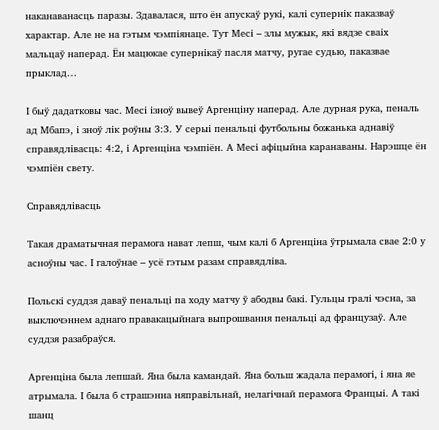наканаванасць паразы. Здавалася, што ён апускаў рукі, калі супернік паказваў характар. Але не на гэтым чэмпіянаце. Тут Месі – злы мужык, які вядзе сваіх мальцаў наперад. Ён мацюкае супернікаў пасля матчу, ругае судью, паказвае прыклад…

І быў дадатковы час. Месі ізноў вывеў Аргенціну наперад. Але дурная рука, пеналь ад Мбапэ, і зноў лік роўны 3:3. У серыі пенальці футбольны божанька аднавіў справядлівасць: 4:2, і Аргенціна чэмпіён. А Месі афіцыйна каранаваны. Нарэшце ён чэмпіён свету.

Справядлівасць

Такая драматычная перамога нават лепш, чым калі б Аргенціна ўтрымала свае 2:0 у асноўны час. І галоўнае – усё гэтым разам справядліва.

Польскі суддзя даваў пенальці па ходу матчу ў абодвы бакі. Гульцы гралі чэсна, за выключэннем аднаго правакацыйнага выпрошвання пенальці ад французаў. Але суддзя разабраўся.

Аргенціна была лепшай. Яна была камандай. Яна больш жадала перамогі, і яна яе атрымала. І была б страшэнна няправільнай, нелагічнай перамога Францыі. А такі шанц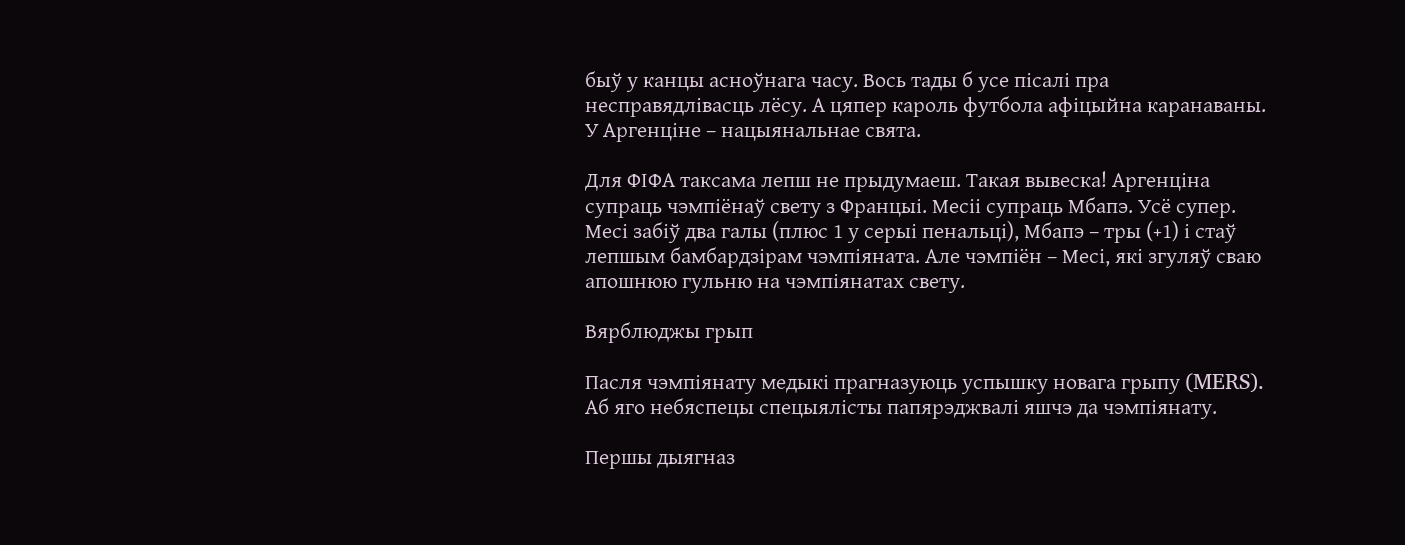быў у канцы асноўнага часу. Вось тады б усе пісалі пра несправядлівасць лёсу. А цяпер кароль футбола афіцыйна каранаваны. У Аргенціне – нацыянальнае свята.

Для ФІФА таксама лепш не прыдумаеш. Такая вывеска! Аргенціна супраць чэмпіёнаў свету з Францыі. Месіі супраць Мбапэ. Усё супер. Месі забіў два галы (плюс 1 у серыі пенальці), Мбапэ – тры (+1) і стаў лепшым бамбардзірам чэмпіяната. Але чэмпіён – Месі, які згуляў сваю апошнюю гульню на чэмпіянатах свету.

Вярблюджы грып

Пасля чэмпіянату медыкі прагназуюць успышку новага грыпу (MERS). Аб яго небяспецы спецыялісты папярэджвалі яшчэ да чэмпіянату.

Першы дыягназ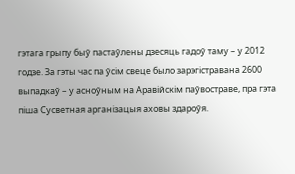гэтага грыпу быў пастаўлены дзесяць гадоў таму – у 2012 годзе. За гэты час па ўсім свеце было зарэгістравана 2600 выпадкаў – у асноўным на Аравійскім паўвостраве, пра гэта піша Сусветная арганізацыя аховы здароўя.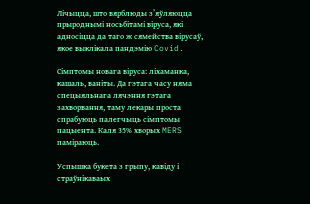Лічыцца, што вярблюды з’яўляюцца прыроднымі носьбітамі віруса, які адносіцца да таго ж сямейства вірусаў, якое выклікала пандэмію Covid.

Сімптомы новага віруса: ліхаманка, кашаль, ваніты. Да гэтага часу няма спецыяльнага лячэння гэтага захворвання, таму лекары проста спрабуюць палегчыць сімптомы пацыента. Каля 35% хворых MERS паміраюць.

Успышка букета з грыпу, кавіду і страўнікаваых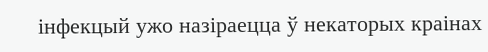інфекцый ужо назіраецца ў некаторых краінах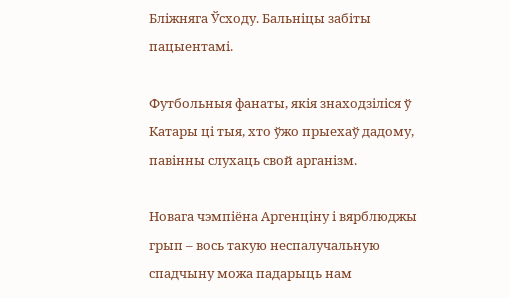Бліжняга Ўсходу. Бальніцы забіты пацыентамі.

Футбольныя фанаты, якія знаходзіліся ў Катары ці тыя, хто ўжо прыехаў дадому, павінны слухаць свой арганізм.

Новага чэмпіёна Аргенціну і вярблюджы грып – вось такую неспалучальную спадчыну можа падарыць нам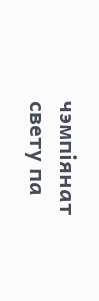чэмпіянат свету па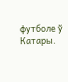футболе ў Катары.